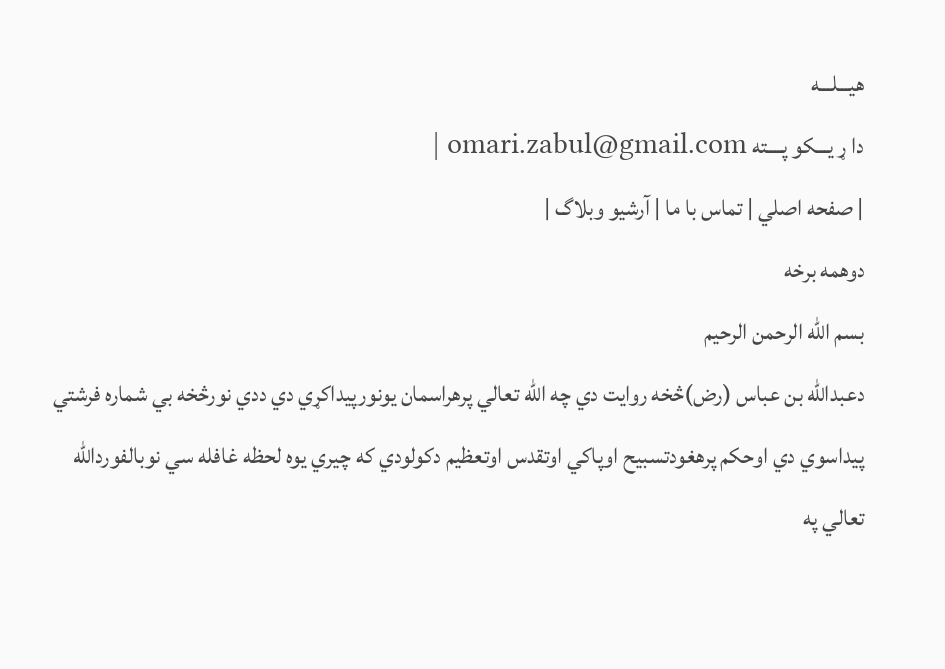هيـــلـــه
دا ړ يـــكو پــــته omari.zabul@gmail.com |
| صفحه اصلي | تماس با ما | آرشيو وبلاگ |
دوهمه برخه
بسم الله الرحمن الرحيم
دعبدالله بن عباس (رض)څخه روايت دي چه الله تعالي پرهراسمان يونورپيداكړي دي ددي نورڅخه بي شماره فرشتي پيداسوي دي اوحكم پرهغودتسبيح اوپاكي اوتقدس اوتعظيم دكولودي كه چيري يوه لحظه غافله سي نوبالفوردالله تعالي په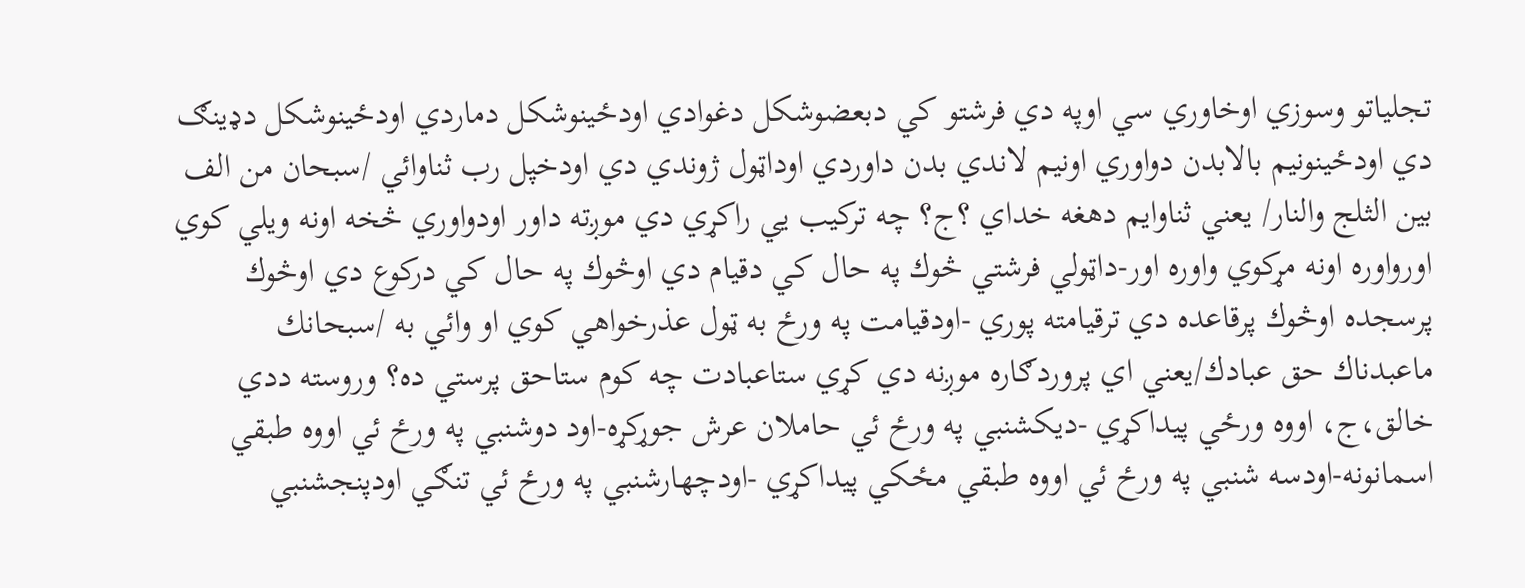تجلياتو وسوزي اوخاوري سي اوپه دي فرشتو كي دبعضوشكل دغوادي اودځينوشكل دماردي اودځينوشكل دډينګ دي اودځينونيم بالابدن دواوري اونيم لاندي بدن داوردي اوداټول ژوندي دي اودخپل رب ثناوائي /سبحان من الف بين الثلج والنار/ يعني ثناوايم دهغه خداي ؟ج؟ چه تركيب يي راكړي دي موږته داور اودواوري څخه اونه ويلي كوي اورواوره اونه مړكوي واوره اور-داټولي فرشتي څوك په حال كي دقيام دي اوڅوك په حال كي دركوع دي اوڅوك پرسجده اوڅوك پرقاعده دي ترقيامته پوري -اودقيامت په ورځ به ټول عذرخواهي كوي او وائي به /سبحانك ماعبدناك حق عبادك/يعني اي پروردګاره موږنه دي كړي ستاعبادت چه كوم ستاحق پرستي ده؟ وروسته ددي خالق،ج، اووه ورځي پيداكړي -ديكشنبي په ورځ ئي حاملان عرش جوړكړه-اود دوشنبي په ورځ ئي اووه طبقي اسمانونه-اودسه شنبي په ورځ ئي اووه طبقي مځكي پيداكړي -اودچهارشنبي په ورځ ئي تنګي اودپنجشنبي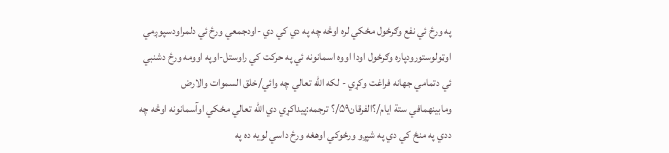په ورځ ئي نفع وګرځول مځكي لره اوڅه چه په دي كي دي -اودجمعي ورځ ئي دلمراودسپوږمي اوټولوستورودپاره وګرځول اودا اووه اسمانونه ئي په حركت كي راوستل-اوپه اوومه ورځ دشنبي ئي دتمامي جهانه فراغت وكړي - لكه الله تعالي چه وائي/خلق السموات والارض ومابينهمافي ستة ايام/؟الفرقان۵۹/؟ ترجمه:پيداكړي دي الله تعالي مځكي اوآسمانونه اوڅه چه ددي په منځ كي دي په شپږو ورځوكي اوهغه ورځ داسي لويه ده په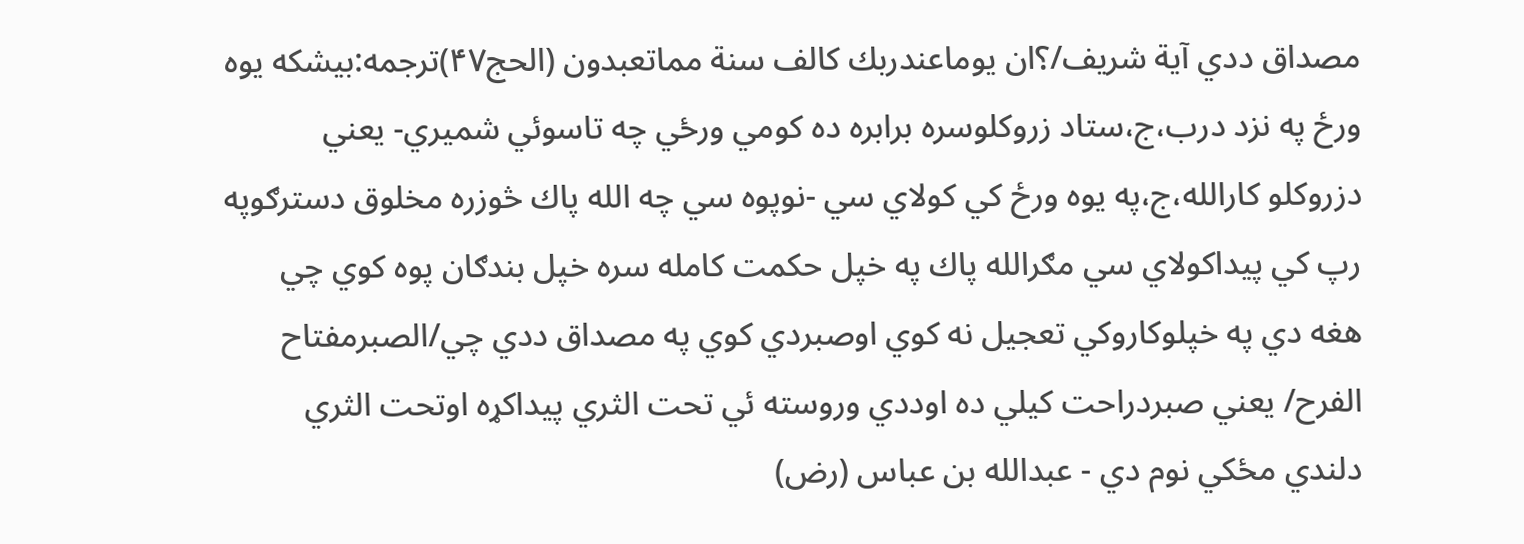مصداق ددي آية شريف/؟ان يوماعندربك كالف سنة مماتعبدون (الحج۴۷)ترجمه:بيشكه يوه ورځ په نزد درب،ج،ستاد زروكلوسره برابره ده كومي ورځي چه تاسوئي شميري- يعني دزروكلو كارالله،ج،په يوه ورځ كي كولاي سي -نوپوه سي چه الله پاك څوزره مخلوق دسترګوپه رپ كي پيداكولاي سي مګرالله پاك په خپل حكمت كامله سره خپل بندګان پوه كوي چي هغه دي په خپلوكاروكي تعجيل نه كوي اوصبردي كوي په مصداق ددي چي/الصبرمفتاح الفرح/ يعني صبردراحت كيلي ده اوددي وروسته ئي تحت الثري پيداكړه اوتحت الثري دلندي مځكي نوم دي - عبدالله بن عباس (رض)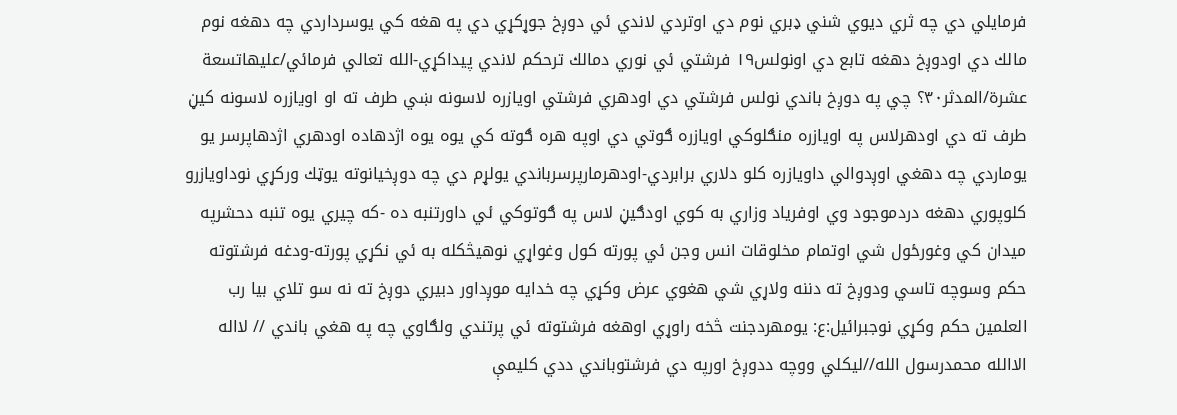فرمايلي دي چه ثري ديوي شني ډبري نوم دي اوتردي لاندي ئي دوږخ جوړكړي دي په هغه كي يوسرداردي چه دهغه نوم مالك دي اودوږخ دهغه تابع دي اونولس۱۹ فرشتي ئي نوري دمالك ترحكم لاندي پيداكړي-الله تعالي فرمائي/عليهاتسعة عشرة/المدثر۳۰؟ چي په دوږخ باندي نولس فرشتي دي اودهري فرشتي اويازره لاسونه ښي طرف ته او اويازره لاسونه كيڼ طرف ته دي اودهرلاس په اويازره منګلوكي اويازره ګوتي دي اوپه هره ګوته كي يوه يوه اژدهاده اودهري اژدهاپرسر يو يوماردي چه دهغي اوږدوالي داويازره كلو دلاري برابردي-اودهرمارپرسرباندي يولړم دي چه دوږخيانوته يوټك وركړي نوداويازرو كلوپوري دهغه دردموجود وي اوفرياد وزاري به كوي اودګيڼ لاس په ګوتوكي ئي داورتنبه ده -كه چيري يوه تنبه دحشرپه ميدان كي وغورځول شي اوتمام مخلوقات انس وجن ئي پورته كول وغواړي نوهيڅكله به ئي نكړي پورته-ودغه فرشتوته حكم وسوچه تاسي ودوږخ ته دننه ولاړي شي هغوي عرض وكړي چه خدايه موږداور دبيري دوږخ ته نه سو تلاي بيا رب العلمين حكم وكړي نوجبرائيل:ع: يومهردجنت څخه راوړي اوهغه فرشتوته ئي پرتندي ولګاوي چه په هغي باندي // لااله الاالله محمدرسول الله//ليكلي ووچه ددوږخ اورپه دي فرشتوباندي ددي كليمې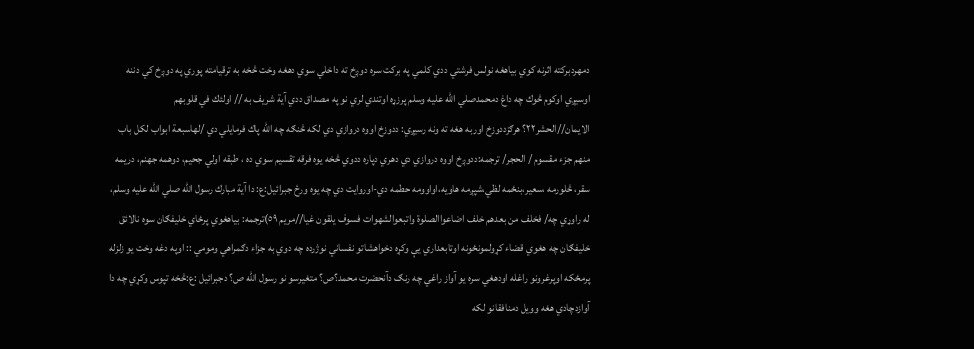دمهردبركته اثرنه كوي بياهغه نولس فرشتي ددي كلمي په بركت سره دوږخ ته داخلي سوي دهغه وخت څخه به ترقيامته پوري په دوږخ كي دننه اوسيږي اوكوم څوك چه داغ دمحمدصلي الله عليه وسلم پرزړه اوتندي لري نو په مصداق ددي آية شريف به // اولئك في قلوبهم الايمان//الحشر۲۲؟ هرګزددوزخ اوربه هغه ته ونه رسيږي: ددوزخ اووه دروازي دي لكه څنګه چه الله پاك فرمايلي دي /لهاسبعة ابواب لكل باب منهم جزء مقسوم / الحجر/ ترجمه:ددوږخ اووه دروازي دي دهري دپاره ددوي څخه يوه فرقه تقسيم سوي ده ، طبقه اولي جحيم، دوهمه جهنم، دريمه سقر، څلورمه ،سعير،بنځمه لظي،شپږمه هاويه،اواوومه حطمه دي-اوروايت دي چه يوه ورځ جبرائيل:ع: دا آية مبارك رسول الله صلي الله عليه وسلم، له راوړي چه/ فخلف من بعدهم خلف اضاعواالصلوة واتبعوالشهوات فسوف يلقون غيا//مريم ٥٩)ترجمه: بياهغوي پرځاي خليفګان سوه نالائق خليفګان چه هغوي قضاء كړولمونځونه اوتابعداري يې وكړه دخواهشاتو نفساني نوژرده چه دوي به جزاء دګمراهي ومومي :: اوپه دغه وخت يو زلزله پرمځكه اوپرغرونو راغله اودهغي سره يو آواز راغي چه رنګ دآنحضرت محمد؟ص؟ متغيرسو نو رسول الله ص؟ دجبرائيل :ع:څخه تپوس وكړي چه دا آوازدچادي هغه وويل دمنافقانو لكه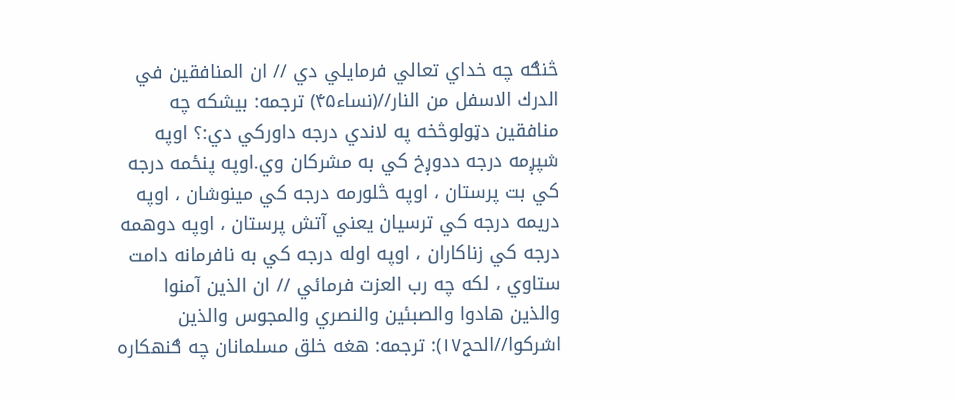څنګه چه خداي تعالي فرمايلي دي // ان المنافقين في الدرك الاسفل من النار//(نساء۴۵) ترجمه: بيشكه چه منافقين دټولوڅخه په لاندي درجه داوركي دي:؟ اوپه شپږمه درجه ددوږخ كي به مشركان وي.اوپه پنځمه درجه كي بت پرستان ، اوپه څلورمه درجه كي مينوشان ، اوپه دريمه درجه كي ترسيان يعني آتش پرستان ، اوپه دوهمه درجه كي زناكاران ، اوپه اوله درجه كي به نافرمانه دامت ستاوي ، لكه چه رب العزت فرمائي // ان الذين آمنوا والذين هادوا والصبئين والنصري والمجوس والذين اشركوا//الحج۱۷): ترجمه: هغه خلق مسلمانان چه ګنهكاره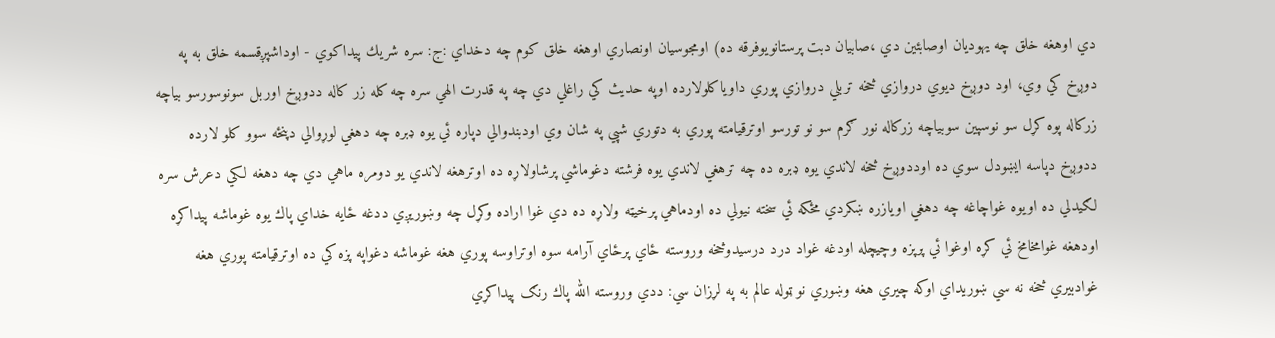دي اوهغه خلق چه يهوديان اوصابئين دي ،صابيان دبت پرستانويوفرقه ده) اومجوسيان اونصاري اوهغه خلق كوم چه دخداي :ج: سره شريك پيداكوي - اوداشپږقسمه خلق به په دوږخ كي وي، اود دوږخ ديوي دروازي څخه تربلي دروازي پوري داوياكلولارده اوپه حديث كي راغلي دي چه په قدرت الهي سره چه كله زر كاله ددوږخ اوربل سونوسورسو بياچه زركاله پوه كړل سو نوسپين سوبياچه زركاله نور ګرم سو نو تورسو اوترقيامته پوري به دتوري شپي په شان وي اودبندوالي دپاره ئي يوه ډبره چه دهغي لوړوالي دپنځه سوو كلو لارده ددوږخ دپاسه ايښودل سوي ده اوددوږخ څخه لاندي يوه ډبره ده چه ترهغي لاندي يوه فرشته دغوماشي پرشاولاړه ده اوترهغه لاندي يو دومره ماهي دي چه دهغه لكي دعرش سره لګيدلي ده اويوه غواچاغه چه دهغي اويازره ښكردي مځكه ئي سخته نيولي ده اودماهي پرخيټه ولاړه ده دي غوا اراده وكړل چه وښوريږي ددغه ځايه خداي پاك يوه غوماشه پيداكړه اودهغه غوامخامخ ئي كړه اوغوا ئي پرپزه وچيچله اودغه غواد درد درسيدوڅخه وروسته ځاي پرځاي آرامه سوه اوتراوسه پوري هغه غوماشه دغواپه پزه كي ده اوترقيامته پوري هغه غوادبيري څخه نه سي ښوريداي اوكه چيري هغه وښوري نو ټوله عالم به په لړزان سي: ددي وروسته الله پاك رنګ پيداكړي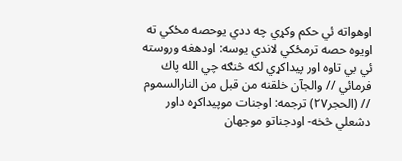اوهواته ئي حكم وكړي چه ددي يوحصه مځكي ته اويوه حصه ترمځكي لاندي يوسه: اودهغه وروسته ئي بي تاوه اور پيداكړي لكه څنګه چي الله پاك فرمائي // والجآن خلقنه من قبل من النارالسموم // (الحجر٢٧) ترجمه: اوجنات موپيداكړه داور دشعلي څخه- اودجناتو موجهان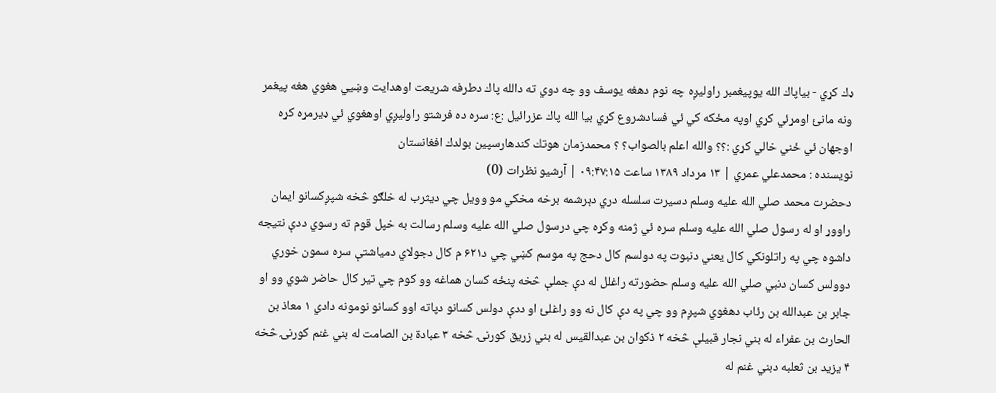ډك كړي - بياپاك الله يوپيغمبر راوليږه چه نوم دهغه يوسف وو چه دوي ته دالله پاك دطرفه شريعت اوهدايت وښيي هغوي هغه پيغمر ونه مانئ اومړئي كړي اوپه مځكه كي ئي فسادشروع كړي بيا الله پاك عزرائيل :ع: سره ده فرشتو راوليږي اوهغوي ئي ډيرمړه كړه اوجهان ئي ځني خالي كړي :؟؟ والله اعلم بالصواب؟ ؟ محمدزمان هوتك كندهارسپين بولدك افغانستان
نويسنده : محمدعلي عمري | ۱۳ مرداد ۱۳۸۹ ساعت ۰۹:۴۷:۱۵ | آرشيو نظرات (0)
دحضرت محمد صلي الله عليه وسلم دسيرت سلسله دري دېرشمه برخه مخكي مو وويل چي ديثرب له خلګو څخه شپږكسانو ايمان راووړ او له رسول صلي الله عليه وسلم سره ئي ژمنه وكړه چي درسول صلي الله عليه وسلم رسالت به خپل قوم ته رسوي ددې نتيجه داشوه چي په راتلونكي كال يعني دنبوت په دولسم كال دحج په موسم كښي چي د۶۲۱ م كال دجولاي دمياشتې سره سمون خوري دوولس كسان دنبي صلي الله عليه وسلم حضورته راغلل له دې جملې څخه پنځه كسان هماغه وو كوم چي تير كال حاضر شوي وو او جابر بن عبدالله بن رئاب دهغوي شپږم وو چي په دې كال نه وو راغلئ او ددې دولس كسانو دپاته اوو كسانو نومونه دادي ۱ معاذ بن الحارث بن عفراء له بني نجار قبيلې څخه ۲ ذكوان بن عبدالقيس له بني زريق كورنۍ څخه ۳ عبادة بن الصامت له بني غنم كورنۍ څخه ۴ يزيد بن ثعلبه دبني غنم له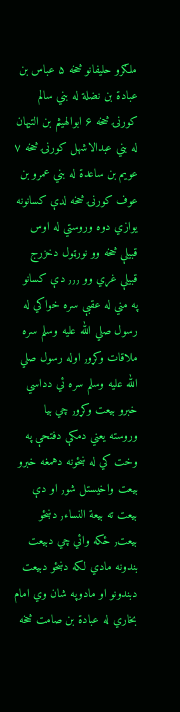ملګرو حليفانو څخه ۵ عباس بن عبادة بن نضلة له بني سالم كورنۍ څخه ۶ ابوالهيثم بن التيهان له بني عبدالاشهل كورنۍ څخه ۷ عويم بن ساعدة له بني عمرو بن عوف كورنۍ څخه لدې كسانونه يوازي دوه وروستي له اوس قبيلې څخه وو نورټول دخزرج قبيلې غړي وو ٫٫٫ دې كسانو په مني له عقبې سره خواكي له رسول صلي الله عليه وسلم سره ملاقات وكړو٫ اوله رسول صلي الله عليه وسلم سره ئي دداسي خبرو بيعت وكړو٫ چي بيا وروسته يعني دمكې دفتحې په وخت كي له ښځونه دهمغه خبرو بيعت واخيستل شو٫ او دې بيعت ته بيعة النساء٫ دښځو بيعت٫ ځكه وائي چي دبيعت بندونه مادي لكه دښځو دبيعت دبندونو او مادوپه شان وي امام بخاري له عبادة بن صامت څخه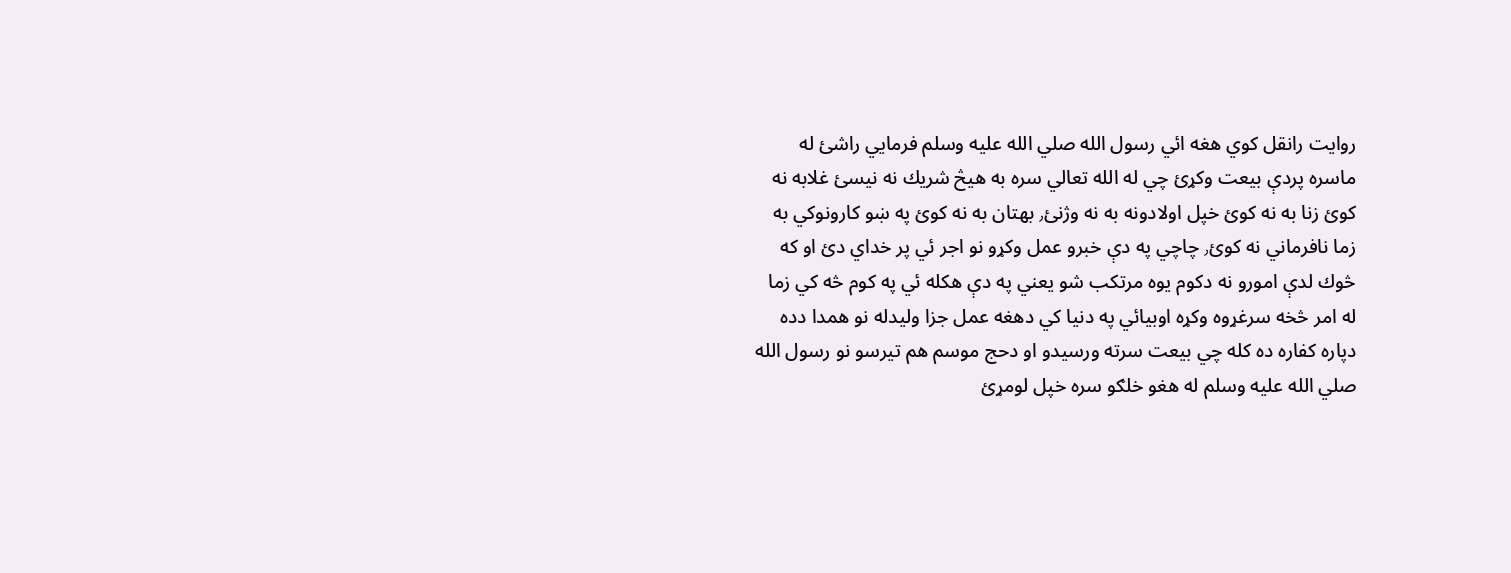روايت رانقل كوي هغه ائي رسول الله صلي الله عليه وسلم فرمايي راشئ له ماسره پردې بيعت وكړئ چي له الله تعالي سره به هيڅ شريك نه نيسئ غلابه نه كوئ زنا به نه كوئ خپل اولادونه به نه وژنئ٫ بهتان به نه كوئ په ښو كارونوكي به زما نافرماني نه كوئ٫ چاچي په دې خبرو عمل وكړو نو اجر ئي پر خداي دئ او كه څوك لدې امورو نه دكوم يوه مرتكب شو يعني په دې هكله ئي په كوم څه كي زما له امر څخه سرغړوه وكړه اوبيائي په دنيا كي دهغه عمل جزا وليدله نو همدا دده دپاره كفاره ده كله چي بيعت سرته ورسيدو او دحج موسم هم تيرسو نو رسول الله صلي الله عليه وسلم له هغو خلګو سره خپل لومړئ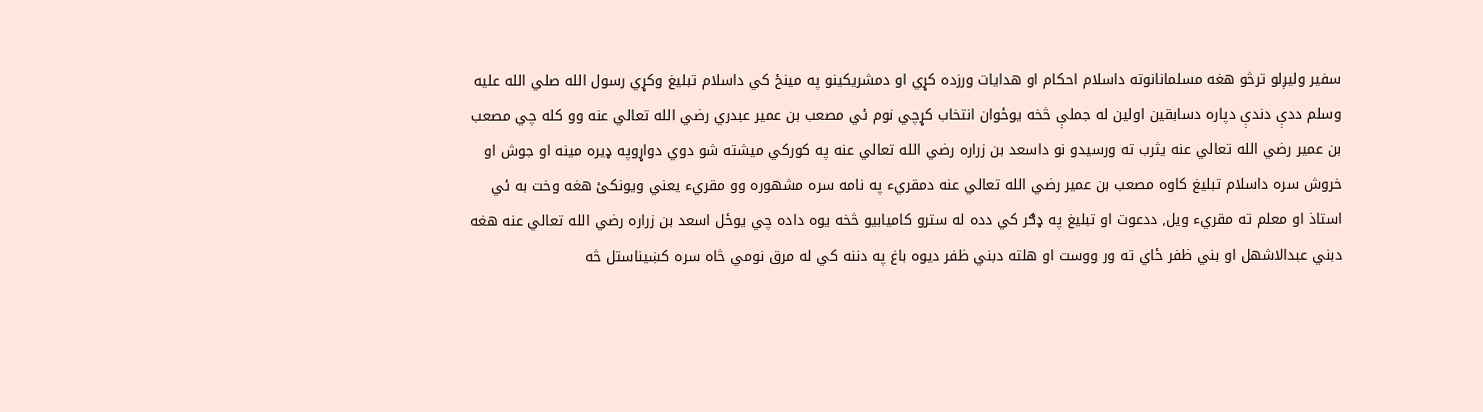سفير وليږلو ترڅو هغه مسلمانانوته داسلام احكام او هدايات ورزده كړي او دمشريكينو په مينځ كي داسلام تبليغ وكړي رسول الله صلي الله عليه وسلم ددې دندې دپاره دسابقين اولين له جملې څخه يوځوان انتخاب كړچي نوم ئي مصعب بن عمير عبدري رضي الله تعالي عنه وو كله چي مصعب بن عمير رضي الله تعالي عنه يثرب ته ورسيدو نو داسعد بن زراره رضي الله تعالي عنه په كوركي ميشته شو دوي دواړوپه ډيره مينه او جوش او خروش سره داسلام تبليغ كاوه مصعب بن عمير رضي الله تعالي عنه دمقريء په نامه سره مشهوره وو مقريء يعني ويونكئ هغه وخت به ئي استاذ او معلم ته مقريء ويل٫ ددعوت او تبليغ په ډګر كي دده له سترو كاميابيو څخه يوه داده چي يوځل اسعد بن زراره رضي الله تعالي عنه هغه دبني عبدالاشهل او بني ظفر ځاي ته ور ووست او هلته دبني ظفر ديوه باغ په دننه كي له مرق نومي څاه سره كښيناستل څه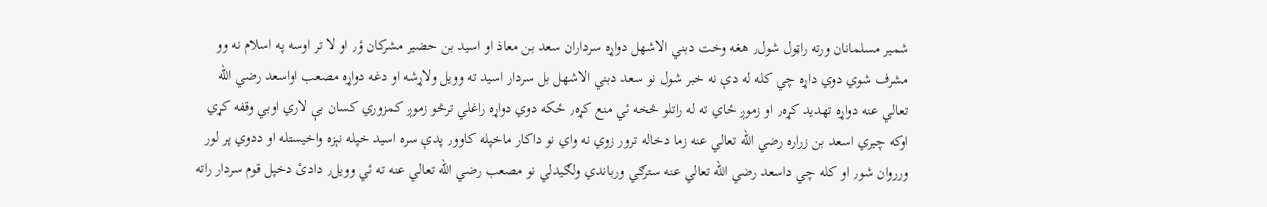شمير مسلمانان ورته راټول شول٫ هغه وخت دبني الاشهل دواړه سرداران سعد بن معاذ او اسيد بن حضير مشركان ؤ٫ او لا تر اوسه په اسلام نه وو مشرف شوي دوي داړه چي كله له دې نه خبر شول نو سعد دبني الاشهل بل سردار اسيد ته وويل ولاړشه او دغه دواړه مصعب اواسعد رضي الله تعالي عنه دواړه تهديد كړه٫ او زموږ ځاي ته له راتلو څخه ئي منع كړه٫ ځكه دوي دواړه راغلي ترڅو زموږ كمزوري كسان بې لاري اوبي وقفه كړي اوكه چيري اسعد بن زراره رضي الله تعالي عنه زما دخاله ترور زوي نه واي نو داكار ماخپله كاوو٫ پدې سره اسيد خپله نېزه واخيستله او ددوي پر لور ورروان شو٫ او كله چي داسعد رضي الله تعالي عنه سترګي ورباندي ولګيدلي نو مصعب رضي الله تعالي عنه ته ئي وويل٫ دادئ دخپل قوم سردار راته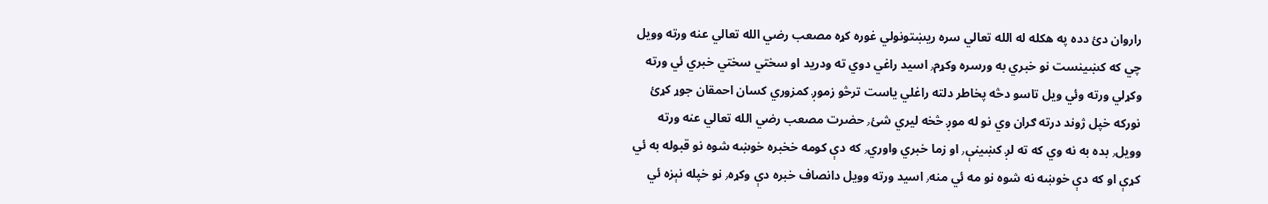راروان دئ دده په هكله له الله تعالي سره ريښتونولي غوره كړه مصعب رضي الله تعالي عنه ورته وويل چي كه كښينست نو خبري به ورسره وكړم٫ اسيد راغي دوي ته ودريد او سختي سختي خبري ئي ورته وكړلي ورته وئي ويل تاسو دڅه پخاطر دلته راغلي ياست ترڅو زموږ كمزوري كسان احمقان جوړ كړئ نوركه خپل ژوند درته ګران وي نو له موږ څخه ليري شئ٫ حضرت مصعب رضي الله تعالي عنه ورته وويل٫ بده به نه وي كه ته لږ كښينې٫ او زما خبري واوري٫ كه دې كومه خخبره خوښه شوه نو قبوله به ئي كړې او كه دې خوښه نه شوه نو مه ئي منه٫ اسيد ورته وويل دانصاف خبره دې وكړه٫ نو خپله نېزه ئي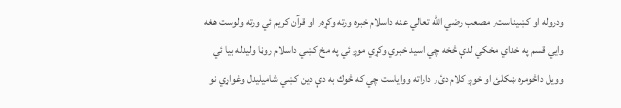ودروله او كښيناست٫ مصعب رضي الله تعالي عنه داسلام خبره ورته وكړه٫ او قرآن كريم ئي ورته ولوست هغه وايي قسم په خداي مخكي لدې څخه چي اسيد خبري وكړي موږ ئي په مخ كښي داسلام روڼا وليدله بيا ئي وويل داڅومره ښكلئ او خوږ كلام دئ٫ داراته وواياست چي كه څوك به دې دين كښي شاميليدل وغواړي نو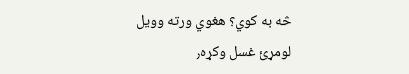څه به كوي؟ هغوي ورته وويل لومړئ غسل وكړه٫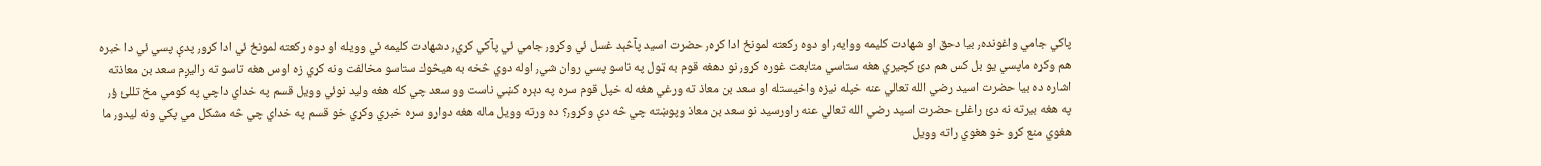پاكي جامي واغونده٫ بيا دحق او شهادت كليمه ووايه٫ او دوه ركعته لمونځ ادا كړه٫ حضرت اسيد پآڅېد غسل ئي وكړو٫ جامي ئي پآكي كړي٫ دشهادت كليمه ئي وويله او دوه ركعته لمونځ ئي ادا كړو٫ پدې پسي ئي دا خبره هم وكړه ماپسي يو بل كس هم دئ كچيري هغه ستاسي متابعت غوره كړو٫ نو دهغه قوم به ټول په تاسو پسي روان شي٫ اوله دوي څخه به هيڅوك ستاسو مخالفت ونه كړي زه اوس هغه تاسو ته راليږم سعد بن معاذته اشاره ده بيا حضرت اسيد رضي الله تعالي عنه خپله نيزه واخيستله او سعد بن معاذ ته ورغي هغه له خپل قوم سره په دېره كښي ناست وو سعد چي كله هغه وليد نوئي وويل قسم په خداي داچي په كومي مخ تللئ ؤ٫ په هغه بيرته نه دئ راغلئ حضرت اسيد رضي الله تعالي عنه راورسيد نو سعد بن معاذ وپوښته چي څه دې وكړو٫؟ ده ورته وويل ماله هغه دواړو سره خبري وكړي خو قسم په خداي چي څه مشكل مي پكي ونه ليدو٫ ما هغوي منع كړو خو هغوي راته وويل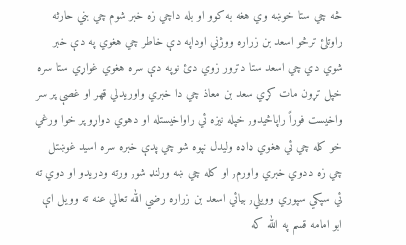څه چي ستا خوښه وي هغه به كوو او بله داچي زه خبر شوم چي بني حارثه راوتلئ ترڅو اسعد بن زراره ووژني اوداپه دې خاطر چي هغوي په دې خبر شوي دي چي اسعد ستا دترور زوي دئ نوپه دې سره هغوي غواړي ستا سره خپل تړون مات كړي سعد بن معاذ چي دا خبري واوريدلي قهر او غصې پر سر واخيست فوراً راپاڅيدو٫ خپله نيزه ئي راواخيستله او دهوي دواړو پر خوا ورغي خو كله چي ئي هغوي ډاډه وليدل نپوه شو چي پدې خبره سره اسيد غوښتل چي زه ددوي خبري واورم٫ او كله چي ښه ورلنډ شو٫ ورته ودريدو او دوي ته ئي سپكي سپوري وويلي٫ بيائي اسعد بن زراره رضي الله تعالي عنه ته وويل اې ابو امامه قسم په الله كه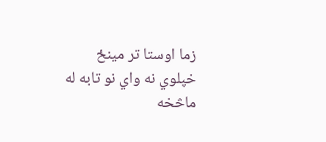زما اوستا تر مينځ خپلوي نه واي نو تابه له ماڅخه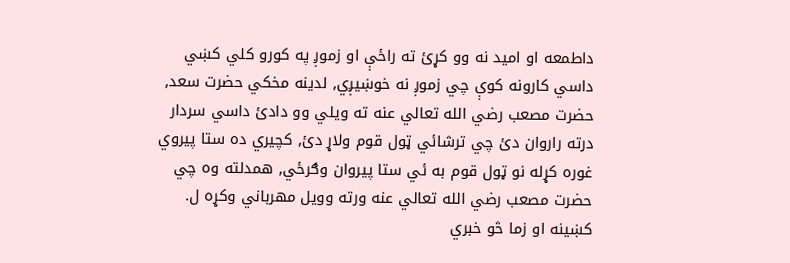داطمعه او اميد نه وو كړئ ته راځې او زموږ په كورو كلي كښي داسي كارونه كوې چي زموږ نه خوښيږي٫ لدينه مخكي حضرت سعد٫ حضرت مصعب رضي الله تعالي عنه ته ويلي وو دادئ داسي سردار درته راروان دئ چي ترشائي ټول قوم ولاړ دئ٫ كچيري ده ستا پيروي غوره كړله نو ټول قوم به ئي ستا پيروان وګرځي٫ همدلته وه چي حضرت مصعب رضي الله تعالي عنه ورته وويل مهرباني وكړه ل. كښينه او زما څو خبري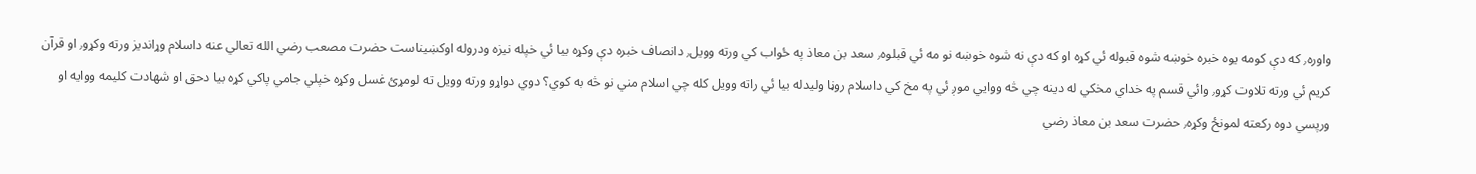واوره٫ كه دې كومه يوه خبره خوښه شوه قبوله ئي كړه او كه دې نه شوه خوښه نو مه ئي قبلوه٫ سعد بن معاذ په ځواب كي ورته وويل٫ دانصاف خبره دې وكړه بيا ئي خپله نيزه ودروله اوكښيناست حضرت مصعب رضي الله تعالي عنه داسلام وړانديز ورته وكړو٫ او قرآن كريم ئي ورته تلاوت كړو٫ وائي قسم په خداي مخكي له دينه چي څه ووايي موږ ئي په مخ كي داسلام روڼا وليدله بيا ئي راته وويل كله چي اسلام مني نو څه به كوي؟ دوي دواړو ورته وويل ته لومړئ غسل وكړه خپلي جامي پاكي كړه بيا دحق او شهادت كليمه ووايه او ورپسي دوه ركعته لمونځ وكړه٫ حضرت سعد بن معاذ رضي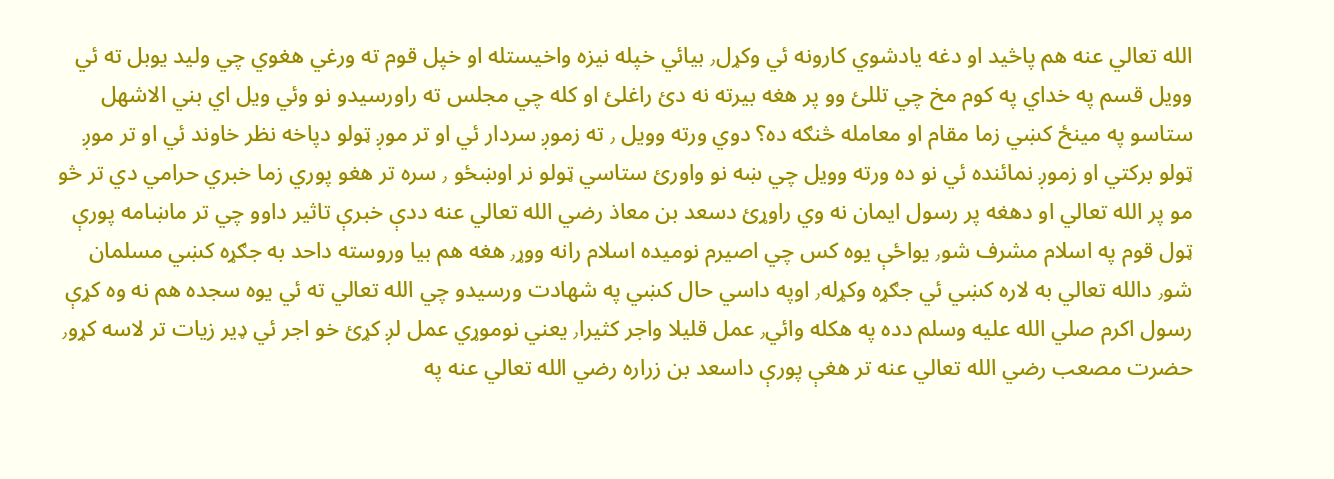الله تعالي عنه هم پاڅيد او دغه يادشوي كارونه ئي وكړل٫ بيائي خپله نيزه واخيستله او خپل قوم ته ورغي هغوي چي وليد يوبل ته ئي وويل قسم په خداي په كوم مخ چي تللئ وو پر هغه بيرته نه دئ راغلئ او كله چي مجلس ته راورسيدو نو وئي ويل اي بني الاشهل ستاسو په مينځ كښي زما مقام او معامله څنګه ده؟ دوي ورته وويل ٫ ته زموږ سردار ئي او تر موږ ټولو دپاخه نظر خاوند ئي او تر موږ ټولو بركتي او زموږ نمائنده ئي نو ده ورته وويل چي ښه نو واورئ ستاسي ټولو نر اوښځو ٫ سره تر هغو پوري زما خبري حرامي دي تر څو مو پر الله تعالي او دهغه پر رسول ايمان نه وي راوړئ دسعد بن معاذ رضي الله تعالي عنه ددې خبرې تاثير داوو چي تر ماښامه پورې ټول قوم په اسلام مشرف شو٫ يواځې يوه كس چي اصيرم نوميده اسلام رانه ووړ٫ هغه هم بيا وروسته داحد به جګړه كښي مسلمان شو٫ دالله تعالي به لاره كښي ئي جګړه وكړله٫ اوپه داسي حال كښي په شهادت ورسيدو چي الله تعالي ته ئي يوه سجده هم نه وه كړې رسول اكرم صلي الله عليه وسلم دده په هكله وائي٫ عمل قليلا واجر كثيرا٫ يعني نوموړي عمل لږ كړئ خو اجر ئي ډير زيات تر لاسه كړو٫ حضرت مصعب رضي الله تعالي عنه تر هغې پورې داسعد بن زراره رضي الله تعالي عنه په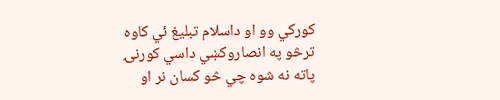كوركي وو او داسلام تبليغ ئي كاوه ترڅو په انصاروكښي داسي كورنۍ پاته نه شوه چي څو كسان نر او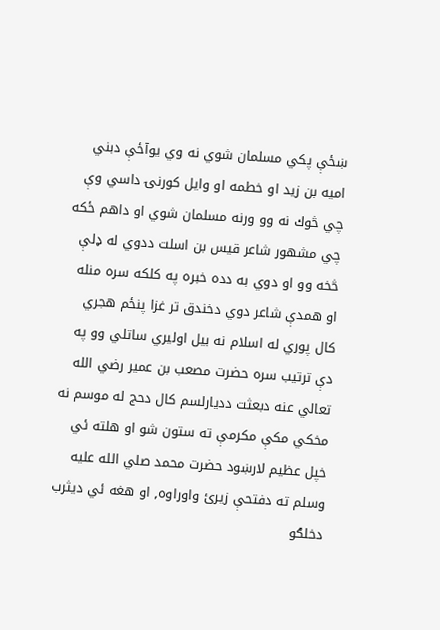ښځې پكي مسلمان شوي نه وي يوآځې دبني اميه بن زيد او خطمه او وايل كورنۍ داسي وې چي څوك نه وو ورنه مسلمان شوي او داهم ځكه چي مشهور شاعر قيس بن اسلت ددوي له ډلې څخه وو او دوي به دده خبره په كلكه سره منله او همدې شاعر دوي دخندق تر غزا پنځم هجري كال پوري له اسلام نه بيل اوليري ساتلي وو په دې ترتيب سره حضرت مصعب بن عمير رضي الله تعالي عنه دبعثت دديارلسم كال دحج له موسم نه مخكي مكې مكرمې ته ستون شو او هلته ئي خپل عظيم لارښود حضرت محمد صلي الله عليه وسلم ته دفتحې زيرئ واوراوه٫ او هغه ئي ديثرب دخلګو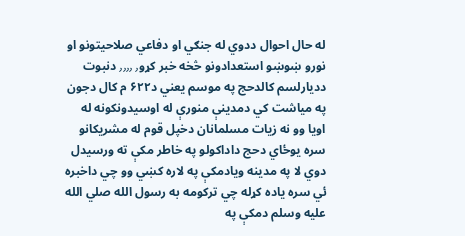له حال احوال ددوي له جنګي او دفاعي صلاحيتونو او نورو ښوښو استعدادونو څخه خبر كړو٫ ٫٫٫٫ دنبوت دديارلسم كالدحج په موسم يعني د۶۲۲ م كال دجون په مياشت كي دمدينې منورې له اوسيدونكونه له اويا وو نه زيات مسلمانان دخپل قوم له مشريكانو سره يوځاي دحج داداكولو په خاطر مكې ته ورسيدل دوي لا په مدينه ويادمكې په لاره كښي وو چي داخبره ئي سره ياده كړله چي تركومه به رسول الله صلي الله عليه وسلم دمكې په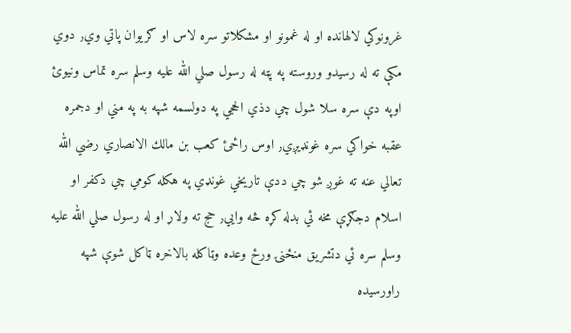غرونوكي لالهانده او له غمونو او مشكلاتو سره لاس او ګريوان پاتي وي٫ دوي مكې ته له رسيدو وروسته په پټه له رسول صلي الله عليه وسلم سره تماس ونيوئ اوپه دې سره سلا شول چي دذي الحجي په دولسمه شپه به په مني او دجمره عقبه خواكي سره غونډيږي٫ اوس راځئ كعب بن مالك الانصاري رضي الله تعالي عنه ته غوږ شو چي ددې تاريخي غونډي په هكله كومي چي دكفر او اسلام دجګړې مخه ئي بدله كړه څه وايي٫ حج ته ولاړ او له رسول صلي الله عليه وسلم سره ئي دتشريق منځنۍ ورځ وعده وټاكله بالاخره ټاكل شوې شپه راورسيده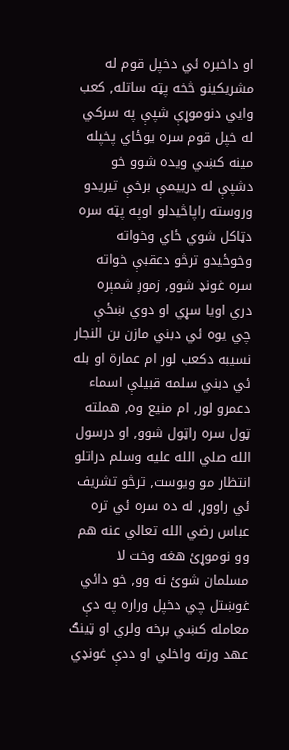او داخبره ئي دخپل قوم له مشريكينو څخه پټه ساتله٫ كعب وايي دنوموړې شپې په سركي له خپل قوم سره يوځاي پخپله مينه كښي ويده شوو خو دشپې له درييمې برخې تيريدو وروسته راپاڅيدلو اوپه پټه سره دټاكل شوي ځاي وخواته وخوځيدو ترڅو دعقبې خواته سره غونډ شوو٫ زموږ شمېره دري اويا سړي او دوي ښځې چي يوه ئي دبني مازن بن النجار نسيبه دكعب لور ام عمارة او بله ئي دبني سلمه قبيلې اسماء دعمرو لور٫ ام منيع وه٫ هملته ټول سره راټول شوو٫ او درسول الله صلي الله عليه وسلم دراتلو انتظار مو ويوست٫ ترڅو تشريف ئي راووړ٫ له ده سره ئي تره عباس رضي الله تعالي عنه هم وو نوموړئ هغه وخت لا مسلمان شوئ نه وو٫ خو دائي غوښتل چي دخپل وراره په دې معامله كښي برخه ولري او ټينګ عهد ورته واخلي او ددې غونډي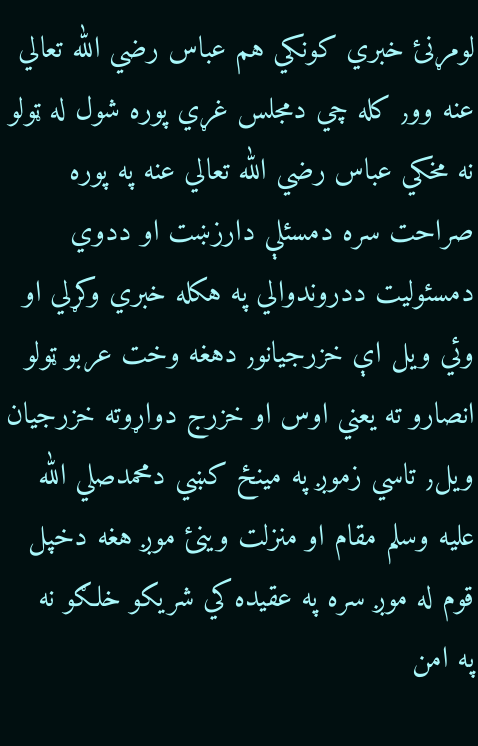لومړنئ خبري كونكي هم عباس رضي الله تعالي عنه وو٫ كله چي دمجلس غړي پوره شول له ټولو نه مخكي عباس رضي الله تعالي عنه په پوره صراحت سره دمسئلې دارزښت او ددوي دمسئوليت ددروندوالي په هكله خبري وكړلي او وئي ويل اې خزرجيانو٫ دهغه وخت عربو ټولو انصارو ته يعني اوس او خزرج دواړوته خزرجيان ويل٫ تاسي زموږ په مينځ كښي دمحمدصلي الله عليه وسلم مقام او منزلت وينئ موږ هغه دخپل قوم له موږ سره په عقيده كي شريكو خلګو نه په امن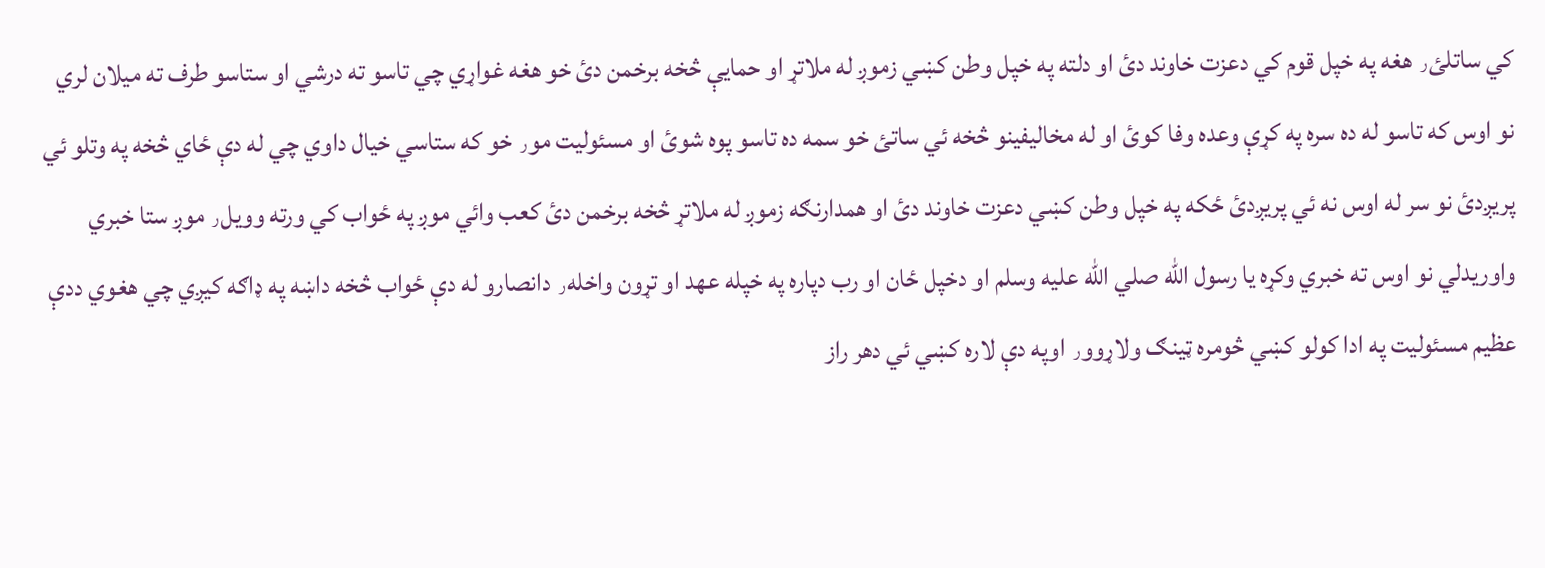كي ساتلئ٫ هغه په خپل قوم كي دعزت خاوند دئ او دلته په خپل وطن كښي زموږ له ملاتړ او حمايې څخه برخمن دئ خو هغه غواړي چي تاسو ته درشي او ستاسو طرف ته ميلان لري نو اوس كه تاسو له ده سره په كړې وعده وفا كوئ او له مخاليفينو څخه ئي ساتئ خو سمه ده تاسو پوه شوئ او مسئوليت مو٫ خو كه ستاسي خيال داوي چي له دې ځاي څخه په وتلو ئي پريږدئ نو سر له اوس نه ئي پريږدئ ځكه په خپل وطن كښي دعزت خاوند دئ او همدارنګه زموږ له ملاتړ څخه برخمن دئ كعب وائي موږ په ځواب كي ورته وويل٫ موږ ستا خبري واوريدلي نو اوس ته خبري وكړه يا رسول الله صلي الله عليه وسلم او دخپل ځان او رب دپاره په خپله عهد او تړون واخله٫ دانصارو له دې ځواب څخه داښه په ډاګه كيږي چي هغوي ددې عظيم مسئوليت په ادا كولو كښي څومره ټينګ ولاړوو٫ اوپه دې لاره كښي ئي دهر راز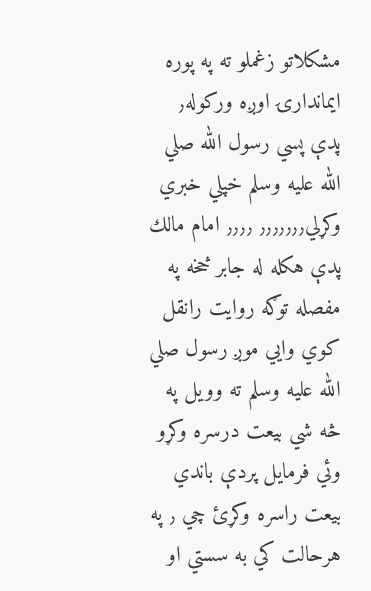مشكلاتو زغملو ته په پوره ايماندارۍ اوږه وركوله٫ پدې پسي رسول الله صلي الله عليه وسلم خپلي خبري وكړلي٫٫٫٫٫٫٫ ٫٫٫٫ امام مالك پدې هكله له جابر څخه په مفصله توګه روايت رانقل كوي وايي موږ رسول صلي الله عليه وسلم ته وويل په څه شي بيعت درسره وكړو وئي فرمايل پردې باندي بيعت راسره وكړئ چي ٫ په هرحالت كي به سستي او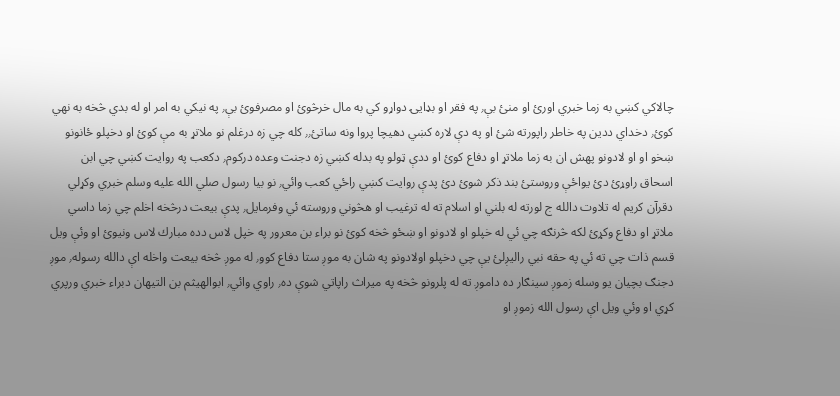چالاكي كښي به زما خبري اورئ او منئ بې٫ په فقر او بډايۍ دواړو كي به مال خرڅوئ او مصرفوئ بې٫ په نيكي به امر او له بدي څخه به نهي كوئ٫ دخداي ددين په خاطر راپورته شئ او په دې لاره كښي دهيچا پروا ونه ساتئ٫٫ كله چي زه درغلم نو ملاتړ به مې كوئ او دخپلو ځانونو ښخو او او لادونو پهش ان به زما ملاتړ او دفاع كوئ او ددې ټولو په بدله كښي زه دجنت وعده دركوم٫ دكعب په روايت كښي چي ابن اسحاق راوړئ دئ يواځې وروستئ بند ذكر شوئ دئ پدې روايت كښي راځي كعب وائي٫ نو بيا رسول صلي الله عليه وسلم خبري وكړلي دقرآن كريم له تلاوت دالله ج لورته له بلني او اسلام ته له ترغيب او هڅوني وروسته ئي وفرمايل٫ پدې بيعت درڅخه اخلم چي زما داسي ملاتړ او دفاع وكړئ لكه څرنګه چي ئي له خپلو او لادونو او ښځو څخه كوئ نو براء بن معرور په خپل لاس دده مبارك لاس ونيوئ او وئې ويل قسم ذات چي ته ئي په حقه نبي راليږلئ يې چي دخپلو اولادونو په شان به موږ ستا دفاع كوو٫ له موږ څخه بيعت واخله اې دالله رسوله٫ موږ دجنګ بچيان يو وسله زموږ سينګار ده داموږ ته له پلرونو څخه په ميراث راپاتي شوې ده٫ راوي وائي٫ ابوالهيثم بن التيهان دبراء خبري ورپري كړي او وئي ويل اې رسول الله زموږ او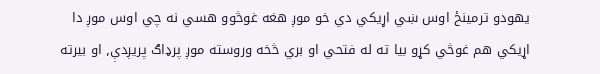يهودو ترمينځ اوس ښي اړيكي دي خو موږ هغه غوڅوو هسي نه چي اوس موږ دا اړيكي هم غوڅي كړو بيا ته له فتحي او بري څخه وروسته موږ پرډاګ پريږدې٫ او بيرته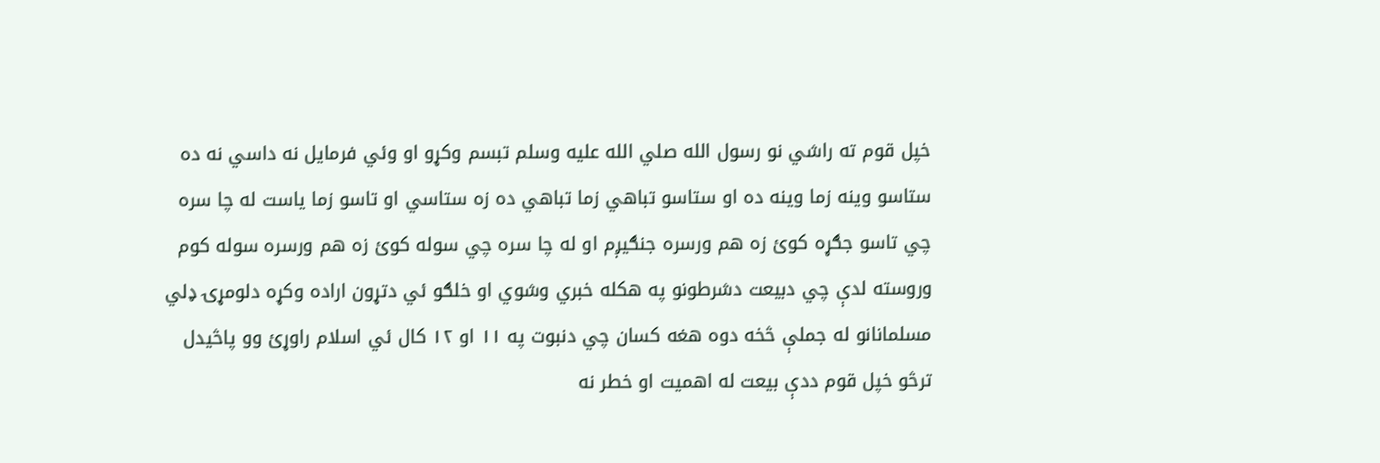خپل قوم ته راشي نو رسول الله صلي الله عليه وسلم تبسم وكړو او وئي فرمايل نه داسي نه ده ستاسو وينه زما وينه ده او ستاسو تباهي زما تباهي ده زه ستاسي او تاسو زما ياست له چا سره چي تاسو جګړه كوئ زه هم ورسره جنګيږم او له چا سره چي سوله كوئ زه هم ورسره سوله كوم وروسته لدې چي دبيعت دشرطونو په هكله خبري وشوي او خلګو ئي دتړون اراده وكړه دلومړۍ ډلي مسلمانانو له جملې څخه دوه هغه كسان چي دنبوت په ۱۱ او ۱۲ كال ئي اسلام راوړئ وو پاڅيدل ترڅو خپل قوم ددې بيعت له اهميت او خطر نه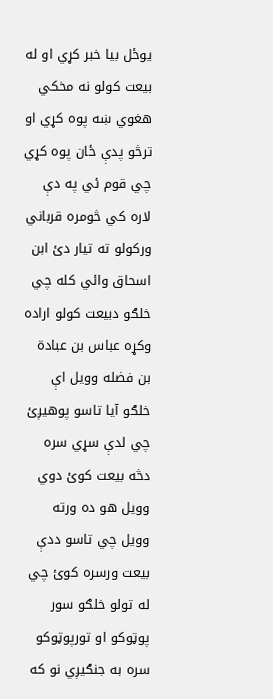يوځل بيا خبر كړي او له بيعت كولو نه مخكي هغوي ښه پوه كړي او ترڅو پدې ځان پوه كړي چي قوم ئي په دې لاره كي څومره قرباني وركولو ته تيار دئ ابن اسحاق وائي كله چي خلګو دبيعت كولو اراده وكړه عباس بن عبادة بن فضله وويل اې خلګو آيا تاسو پوهيږئ چي لدې سړي سره دڅه بيعت كوئ دوي وويل هو ده ورته وويل چي تاسو ددې بيعت ورسره كوئ چي له تولو خلګو سور پوټوكو او تورپوټوكو سره به جنګيږي نو كه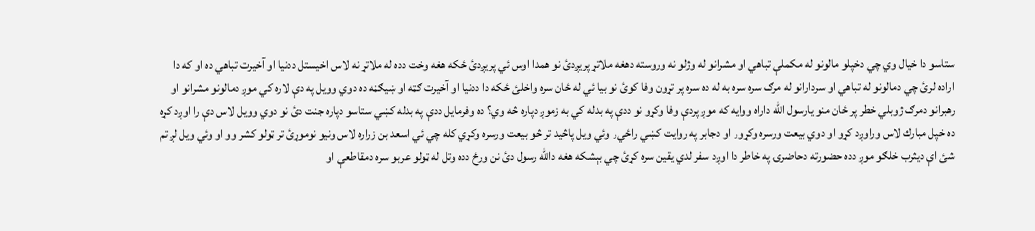ستاسو دا خيال وي چي دخپلو مالونو له مكملې تباهي او مشرانو له وژلو نه وروسته دهغه ملاتړ پريږدئ نو همدا اوس ئي پريږدئ ځكه هغه وخت دده له ملاتړ نه لاس اخيستل ددنيا او آخيرت تباهي ده او كه دا اراده لرئ چي دمالونو له تباهي او سردارانو له مرګ سره سره به له ده سره پر تړون وفا كوئ نو بيا ئي له ځان سره واخلئ ځكه دا ددنيا او آخيرت ګټه او ښيګڼه ده دوي وويل په دې لاره كي موږ دمالونو مشرانو او رهبرانو دمرګ ژوبلي خطر پر ځان منو يارسول الله داراه ووايه كه موږ پردې وفا وكړو نو ددې په بدله كي به زموږ دپاره څه وي؟ ده وفرمايل ددې په بدله كښي ستاسو دپاره جنت دئ نو دوي وويل لاس دې را اوږد كړه ده خپل مبارك لاس وراوږد كړو او دوي بيعت ورسره وكړو٫ او دجابر په روايت كښي راځي٫ وئي ويل پاڅيد تر څو بيعت ورسره وكړي كله چي ئي اسعد بن زراره لاس ونيو نوموړئ تر ټولو كشر وو او وئي ويل لږ تم شئ اې ديثرب خلګو موږ دده حضورته دحاضرۍ په خاطر دا اوږد سفر لدي يقين سره كړئ چي بېشكه هغه دالله رسول دئ نن ورځ دده وتل له ټولو عربو سره دمقاطعې او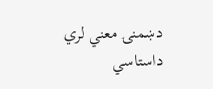دښمنۍ معني لري داستاسي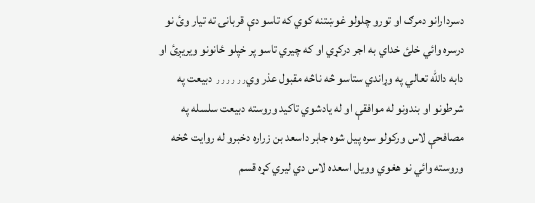دسردارانو دمرګ او تورو چلولو غوښتنه كوي كه تاسو دې قربانۍ ته تيار وئ نو درسره وائي خلئ خداي به اجر دركړي او كه چيري تاسو پر خپلو ځانونو ويريږئ او دابه دالله تعالي په وړاندي ستاسو څه ناڅه مقبول عذر وي٫٫٫٫٫٫ دبيعت په شرطونو او بندونو له موافقې او له يادشوي تاكيد وروسته دبيعت سلسله په مصافحې لاس وركولو سره پيل شوه جابر داسعد بن زراره دخبرو له روايت څخه وروسته وائي نو هغوي وويل اسعده لاس دي ليري كړه قسم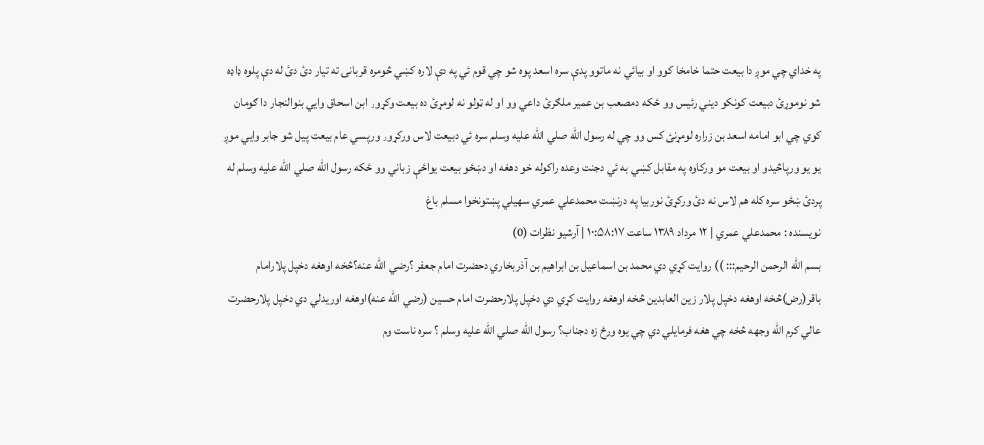په خداي چي موږ دا بيعت حتما خامخا كوو او بيائي نه ماتوو پدې سره اسعد پوه شو چي قوم ئي په دې لاره كښي څومره قربانۍ ته تيار دئ دئ له دې پلوه ډاډه شو نوموړئ دبيعت كونكو ديني رئيس وو ځكه دمصعب بن عمير ملګرئ داعي وو او له ټولو نه لومړئ ده بيعت وكړو٫ ابن اسحاق وايي بنوالنجار دا ګومان كوي چي ابو امامه اسعد بن زراره لومړنئ كس وو چي له رسول الله صلي الله عليه وسلم سره ئي دبيعت لاس وركړو٫ ورپسي عام بيعت پيل شو جابر وايي موږ يو يو ورپاڅيدو او بيعت مو وركاوه په مقابل كښي به ئي دجنت وعده راكوله خو دهغه او دښځو بيعت يواځې زباني وو ځكه رسول الله صلي الله عليه وسلم له پردئ ښځو سره كله هم لاس نه دئ وركړئ نوربيا په درنښت محمدعلي عمري سهيلي پښتونخوا مسلم باغ
نويسنده : محمدعلي عمري | ۱۲ مرداد ۱۳۸۹ ساعت ۱۰:۵۸:۱۷ | آرشيو نظرات (0)
بسم الله الرحمن الرحيم::: )) روايت كړي دي محمد بن اسماعيل بن ابراهيم بن آذربخاري دحضرت امام جعفر ؟رضي الله عنه؟څخه اوهغه دخپل پلارامام باقر(رض)څخه اوهغه دخپل پلار زين العابدين څخه اوهغه روايت كړي دي دخپل پلارحضرت امام حسين (رضي الله عنه)اوهغه اوريدلي دي دخپل پلارحضرت عالي كرم الله وجهه څخه چي هغه فرمايلي دي چي يوه ورځ زه دجناب؟ رسول الله صلي الله عليه وسلم ؟ سره ناست وم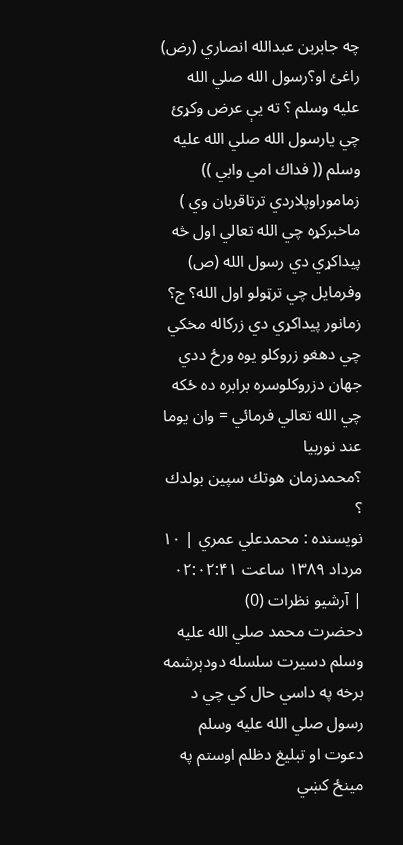چه جابربن عبدالله انصاري (رض) راغئ او؟رسول الله صلي الله عليه وسلم ؟ ته يې عرض وكړئ چي يارسول الله صلي الله عليه وسلم (( فداك امي وابي )) زماموراوپلاردي ترتاقربان وي ) ماخبركړه چي الله تعالي اول څه پيداكړي دي رسول الله (ص) وفرمايل چي ترټولو اول الله؟ ج؟ زمانور پيداكړي دي زركاله مخكي چي دهغو زروكلو يوه ورځ ددي جهان دزروكلوسره برابره ده ځكه چي الله تعالي فرمائي = وان يوما عند نوربيا
؟محمدزمان هوتك سپين بولدك ؟
نويسنده : محمدعلي عمري | ۱۰ مرداد ۱۳۸۹ ساعت ۰۲:۰۲:۴۱ | آرشيو نظرات (0)
دحضرت محمد صلي الله عليه وسلم دسيرت سلسله دودېرشمه برخه په داسي حال كي چي د رسول صلي الله عليه وسلم دعوت او تبليغ دظلم اوستم په مينځ كښي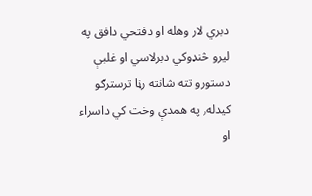دبري لار وهله او دفتحي دافق په ليرو څنډوكي دبرلاسي او غلبې دستورو تته شانته رڼا ترسترګو كيدله٫ په همدې وخت كي داسراء او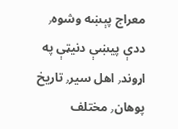معراج پېښه وشوه٫ ددې پيښې دنيټې په اړوند٫ اهل سير٫ تاريخ پوهان٫ مختلف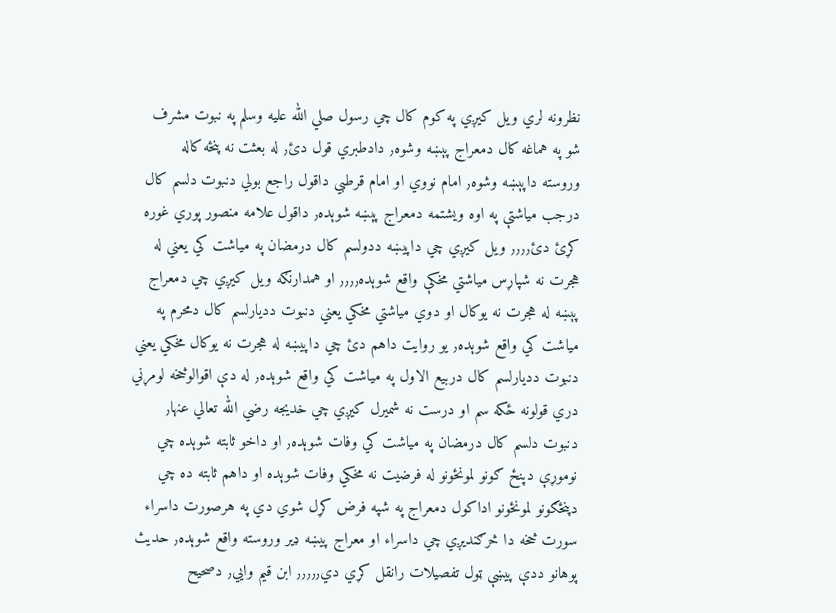نظرونه لري ويل كيږي په كوم كال چي رسول صلي الله عليه وسلم په نبوت مشرف شو په هماغه كال دمعراج پېښه وشوه٫ دادطبري قول دئ٫ له بعثت نه پنځه كاله وروسته داپېښه وشوه٫ امام نووي او امام قرطبي داقول راجع بولي دنبوت دلسم كال درجب مياشتې په اوه ويشتمه دمعراج پېښه شوېده٫ داقول علامه منصور پوري غوره كړئ دئ٫٫٫٫ ويل كيږي چي داپيښه ددولسم كال درمضان په مياشت كي يعني له هجرت نه شپاړس مياشتي مخكې واقع شوېده٫٫٫٫ او همدارنګه ويل كيږي چي دمعراج پېښه له هجرت نه يوكال او دوي مياشتي مخكي يعني دنبوت دديارلسم كال دمحرم په مياشت كي واقع شوېده٫ يو روايت داهم دئ چي داپيښه له هجرت نه يوكال مخكي يعني دنبوت دديارلسم كال دربيع الاول په مياشت كي واقع شوېده٫ له دې اقوالوڅخه لومړني دري قولونه ځكه سم او درست نه شميرل كيږي چي خديجه رضي الله تعالي عنها٫ دنبوت دلسم كال درمضان په مياشت كي وفات شوېده٫ او داخو ثابته شوېده چي نوموړې دپنځ ګونو لمونځونو له فرضيت نه مخكي وفات شوېده او داهم ثابته ده چي دپنځګونو لمونځونو اداكول دمعراج په شپه فرض كړل شوي دي په هرصورت داسراء سورت څخه دا څرګنديږي چي داسراء او معراج پيښه ډير وروسته واقع شوېده٫ حديث پوهانو ددې پيښې ټول تفصيلات رانقل كړي دي٫٫٫٫٫ ابن قيم وايي٫ دصحيح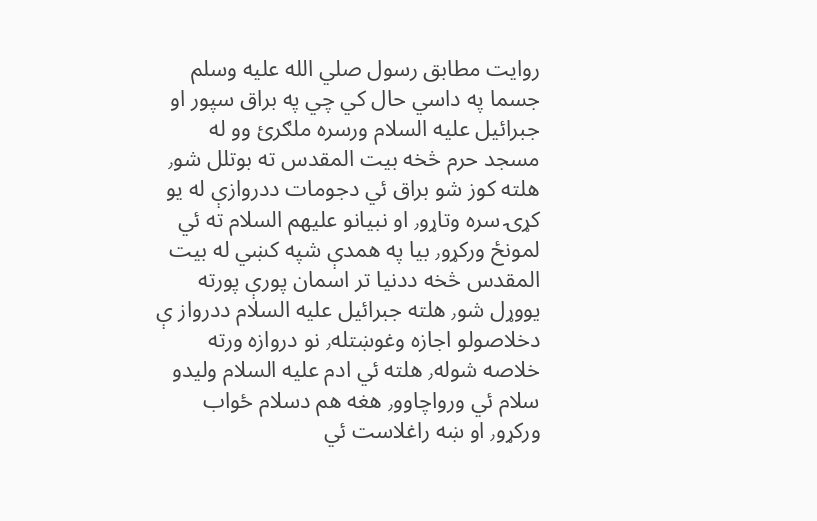روايت مطابق رسول صلي الله عليه وسلم جسما په داسي حال كي چي په براق سپور او جبرائيل عليه السلام ورسره ملګرئ وو له مسجد حرم څخه بيت المقدس ته بوتلل شو٫ هلته كوز شو براق ئي دجومات ددروازې له يو كړۍ سره وتاړو٫ او نبيانو عليهم السلام ته ئي لمونځ وركړو٫ بيا په همدې شپه كښي له بيت المقدس څخه ددنيا تر اسمان پورې پورته يووړل شو٫ هلته جبرائيل عليه السلام ددرواز ې دخلاصولو اجازه وغوښتله٫ نو دروازه ورته خلاصه شوله٫ هلته ئي ادم عليه السلام وليدو سلام ئي ورواچاوو٫ هغه هم دسلام ځواب وركړو٫ او ښه راغلاست ئي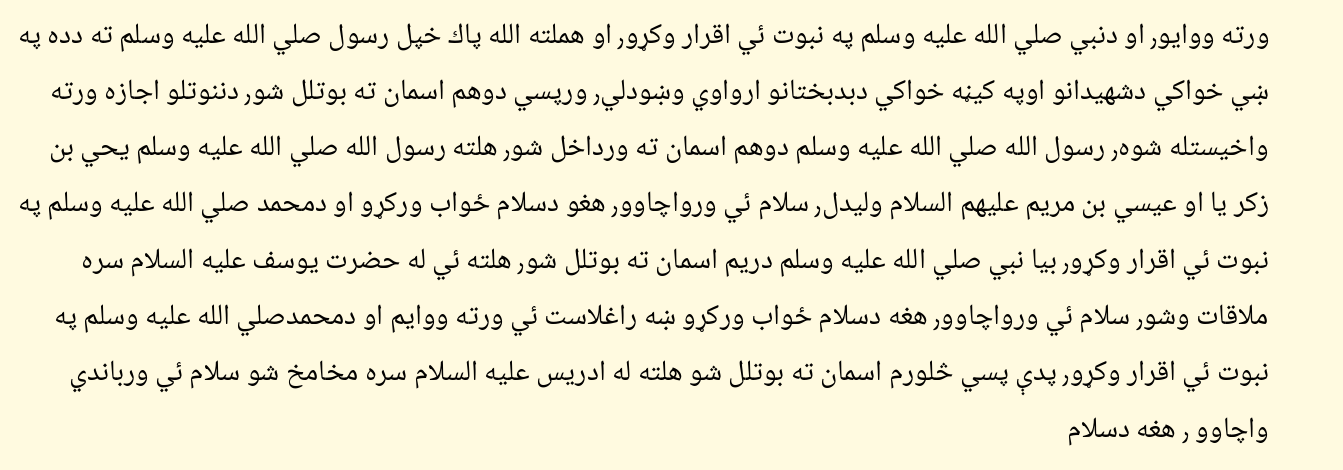ورته ووايو٫ او دنبي صلي الله عليه وسلم په نبوت ئي اقرار وكړو٫ او هملته الله پاك خپل رسول صلي الله عليه وسلم ته دده په ښي خواكي دشهيدانو اوپه كيڼه خواكي دبدبختانو ارواوي وښودلي٫ ورپسي دوهم اسمان ته بوتلل شو٫ دننوتلو اجازه ورته واخيستله شوه٫ رسول الله صلي الله عليه وسلم دوهم اسمان ته ورداخل شو٫ هلته رسول الله صلي الله عليه وسلم يحي بن زكر يا او عيسي بن مريم عليهم السلام وليدل٫ سلام ئي ورواچاوو٫ هغو دسلام ځواب وركړو او دمحمد صلي الله عليه وسلم په نبوت ئي اقرار وكړو٫ بيا نبي صلي الله عليه وسلم دريم اسمان ته بوتلل شو٫ هلته ئي له حضرت يوسف عليه السلام سره ملاقات وشو٫ سلام ئي ورواچاوو٫ هغه دسلام ځواب وركړو ښه راغلاست ئي ورته ووايم او دمحمدصلي الله عليه وسلم په نبوت ئي اقرار وكړو٫ پدې پسي څلورم اسمان ته بوتلل شو هلته له ادريس عليه السلام سره مخامخ شو سلام ئي ورباندي واچاوو ٫ هغه دسلام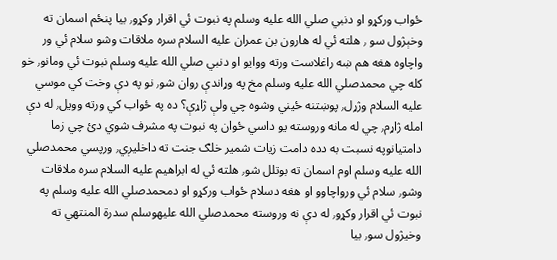ځواب وركړو او دنبي صلي الله عليه وسلم په نبوت ئي اقرار وكړو٫ بيا پنځم اسمان ته وخېژول سو ٫ هلته ئي له هارون بن عمران عليه السلام سره ملاقات وشو سلام ئي ور واچاوه هغه هم ښه راغلاست ورته ووايو او دنبي صلي الله عليه وسلم نبوت ئي ومانو٫ خو كله چي محمدصلي الله عليه وسلم مخ په وړاندې روان شو٫ نو په دې وخت كي موسي عليه السلام وژړل٫ پوښتنه ځيني وشوه چي ولې ژاړې؟ ده په ځواب كي ورته وويل٫ له دې امله ژاړم٫ چي له مانه وروسته يو داسي ځوان په نبوت په مشرف شوي دئ چي زما دامتيانوپه نسبت به دده دامت زيات شمير خلګ جنت ته داخليږي٫ ورپسي محمدصلي الله عليه وسلم اوم اسمان ته بوتلل شو٫ هلته ئي له ابراهيم عليه السلام سره ملاقات وشو٫ سلام ئي ورواچاوو او هغه دسلام ځواب وركړو او دمحمدصلي الله عليه وسلم په نبوت ئي اقرار وكړو٫ له دې نه وروسته محمدصلي الله عليهوسلم سدرة المنتهي ته وخيژول سو٫ بيا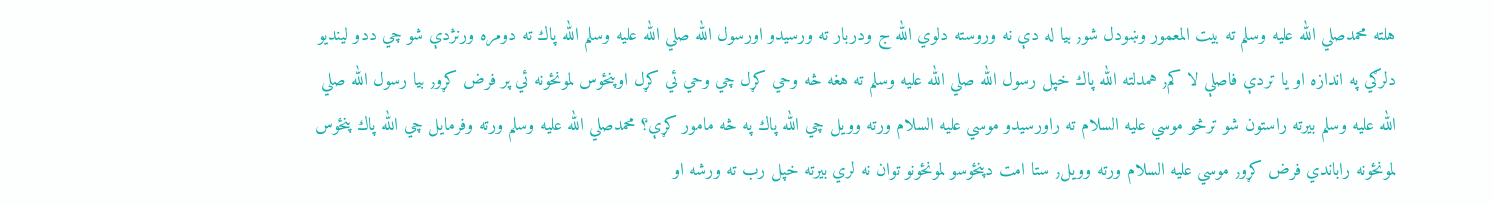هلته محمدصلي الله عليه وسلم ته بيت المعمور وښودل شو٫ بيا له دې نه وروسته دلوي الله ج ودربار ته ورسيدو اورسول الله صلي الله عليه وسلم الله پاك ته دومره ورنژدې شو چي ددو لينديو دلرګي په اندازه او يا تردې فاصلې لا كم٫ همدلته الله پاك خپل رسول الله صلي الله عليه وسلم ته هغه څه وحي كړل چي وحي ئي كړل اوپنځوس لمونځونه ئي پر فرض كړو٫ بيا رسول الله صلي الله عليه وسلم بيرته راستون شو ترڅو موسي عليه السلام ته راورسيدو موسي عليه السلام ورته وويل چي الله پاك په څه مامور كړې؟ محمدصلي الله عليه وسلم ورته وفرمايل چي الله پاك پنځوس لمونځونه راباندي فرض كړو٫ موسي عليه السلام ورته وويل٫ ستا امت دپنځوسو لمونځونو توان نه لري بيرته خپل رب ته ورشه او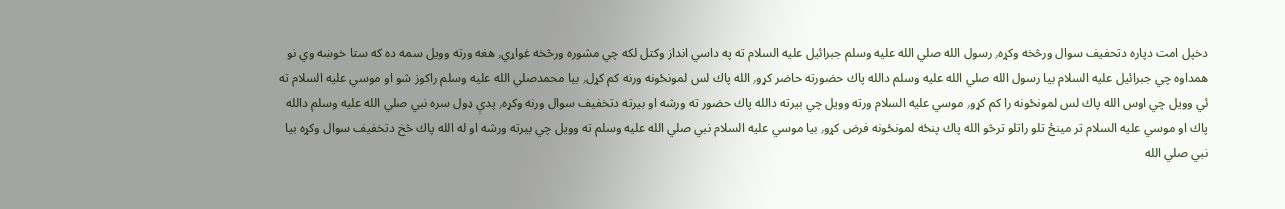دخپل امت دپاره دتحفيف سوال ورڅخه وكړه٫ رسول الله صلي الله عليه وسلم جبرائيل عليه السلام ته په داسي انداز وكتل لكه چي مشوره ورڅخه غواړي٫ هغه ورته وويل سمه ده كه ستا خوښه وي نو همداوه چي جبرائيل عليه السلام بيا رسول الله صلي الله عليه وسلم دالله پاك حضورته حاضر كړو٫ الله پاك لس لمونځونه ورنه كم كړل٫ بيا محمدصلي الله عليه وسلم راكوز شو او موسي عليه السلام ته ئي وويل چي اوس الله پاك لس لمونځونه را كم كړو٫ موسي عليه السلام ورته وويل چي بيرته دالله پاك حضور ته ورشه او بيرته دتخفيف سوال ورنه وكړه٫ پدې ډول سره نبي صلي الله عليه وسلم دالله پاك او موسي عليه السلام تر مينځ تلو راتلو ترڅو الله پاك پنځه لمونځونه فرض كړو٫ بيا موسي عليه السلام نبي صلي الله عليه وسلم ته وويل چي بيرته ورشه او له الله پاك څخ دتخفيف سوال وكړه بيا نبي صلي الله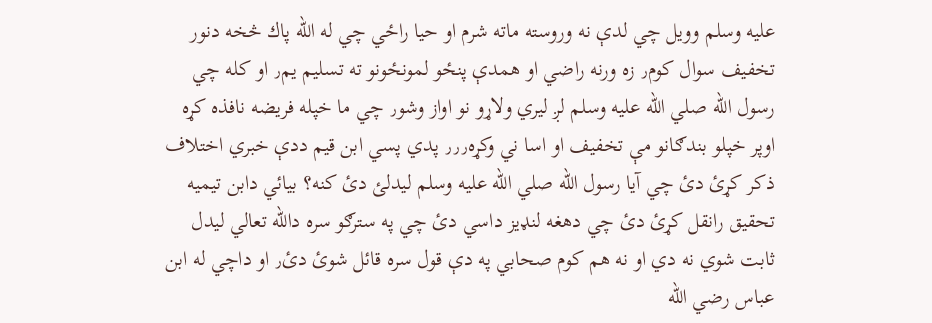عليه وسلم وويل چي لدې نه وروسته ماته شرم او حيا راځي چي له الله پاك څخه دنور تخفيف سوال كوم٫ زه ورنه راضي او همدې پنځو لمونځونو ته تسليم يم٫ او كله چي رسول الله صلي الله عليه وسلم لږ ليري ولاړو نو اواز وشو٫ چي ما خپله فريضه نافذه كړه اوپر خپلو بندګانو مې تخفيف او اسا ني وكړه٫٫٫ پدي پسي ابن قيم ددې خبري اختلاف ذكر كړئ دئ چي آيا رسول الله صلي الله عليه وسلم ليدلئ دئ كنه؟ بيائي دابن تيميه تحقيق رانقل كړئ دئ چي دهغه لنډيز داسي دئ چي په سترګو سره دالله تعالي ليدل ثابت شوي نه دي او نه هم كوم صحابي په دې قول سره قائل شوئ دئ٫ او داچي له ابن عباس رضي الله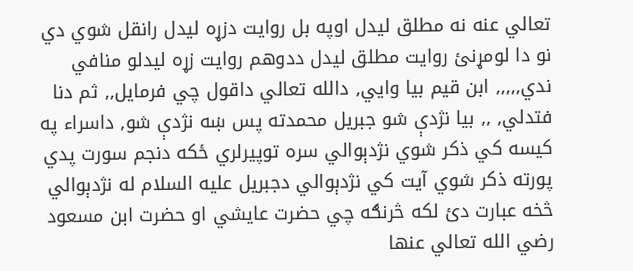تعالي عنه نه مطلق ليدل اوپه بل روايت دزړه ليدل رانقل شوي دي نو دا لومړنئ روايت مطلق ليدل ددوهم روايت زړه ليدلو منافي ندي٫٫٫٫٫ ابن قيم بيا وايي٫ دالله تعالي داقول چي فرمايل٫٫ ثم دنا فتدلي٫ ٫٫ بيا نژدې شو جبريل محمدته پس ښه نژدې شو٫ داسراء په كيسه كي ذكر شوي نژدېوالي سره توپيرلري ځكه دنجم سورت پدي پورته ذكر شوي آيت كي نژدېوالي دجبريل عليه السلام له نژدېوالي څخه عبارت دئ لكه څرنګه چي حضرت عايشي او حضرت ابن مسعود رضي الله تعالي عنها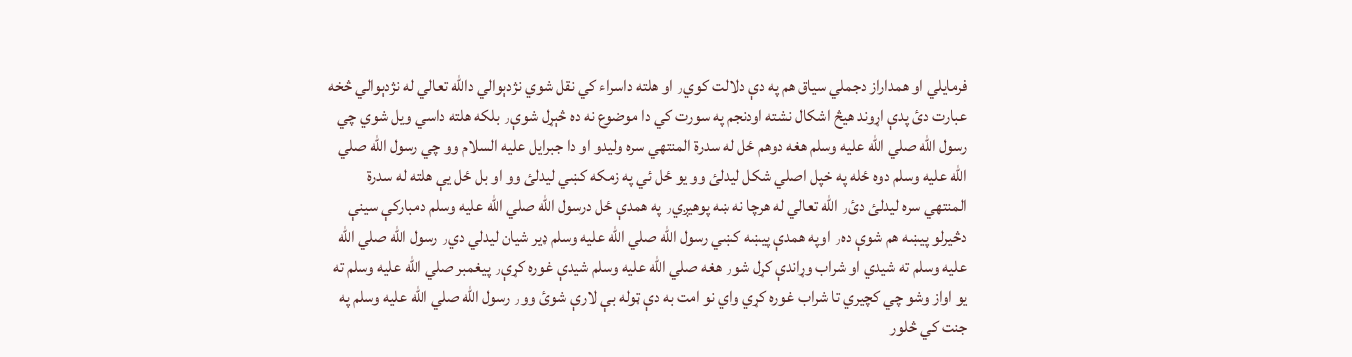فرمايلي او همداراز دجملي سياق هم په دې دلالت كوي٫ او هلته داسراء كي نقل شوي نژدېوالي دالله تعالي له نژدېوالي څخه عبارت دئ پدې اړوند هيڅ اشكال نشته اودنجم په سورت كي دا موضوع نه ده څېړل شوې٫ بلكه هلته داسي ويل شوي چي رسول الله صلي الله عليه وسلم هغه دوهم ځل له سدرة المنتهي سره وليدو او دا جبرايل عليه السلام وو چي رسول الله صلي الله عليه وسلم دوه ځله په خپل اصلي شكل ليدلئ وو يو ځل ئي په زمكه كښي ليدلئ وو او بل ځل يې هلته له سدرة المنتهي سره ليدلئ دئ٫ الله تعالي له هرچا نه ښه پوهيږي٫ په همدې ځل درسول الله صلي الله عليه وسلم دمباركې سينې دڅيرلو پيښه هم شوې ده٫ اوپه همدې پيښه كښي رسول الله صلي الله عليه وسلم ډير شيان ليدلي دي٫ رسول الله صلي الله عليه وسلم ته شيدي او شراب وړاندې كړل شو٫ هغه صلي الله عليه وسلم شيدې غوره كړې٫ پيغمبر صلي الله عليه وسلم ته يو اواز وشو چي كچيري تا شراب غوره كړي واي نو امت به دې ټوله بې لارې شوئ وو٫ رسول الله صلي الله عليه وسلم په جنت كي څلور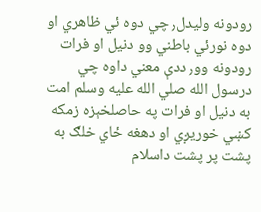رودونه وليدل٫ چي دوه ئي ظاهري او دوه نورئي باطني وو دنيل او فرات رودونه وو٫ ددې معني داوه چي درسول الله صلي الله عليه وسلم امت به دنيل او فرات په حاصلخېزه زمكه كښي خوريږي او دهغه ځاي خلګ به پشت پر پشت داسلام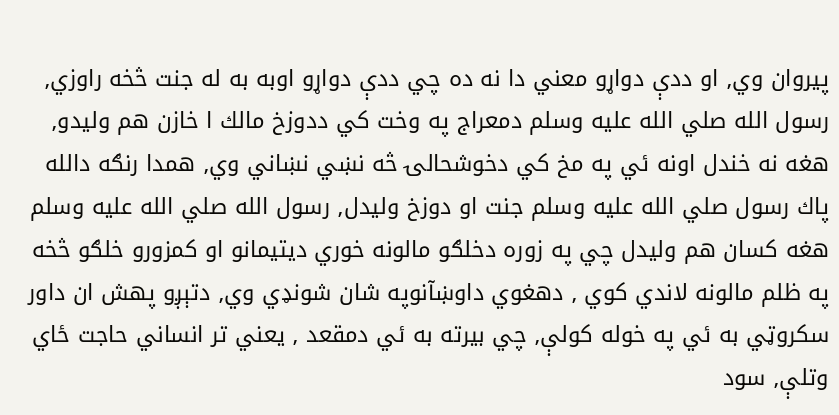پيروان وي٫ او ددې دواړو معني دا نه ده چي ددې دواړو اوبه به له جنت څخه راوزي٫ رسول الله صلي الله عليه وسلم دمعراج په وخت كي ددوزخ مالك ا خازن هم وليدو٫ هغه نه خندل اونه ئي په مخ كي دخوشحالۍ څه نښي نښاني وي٫ همدا رنګه دالله پاك رسول صلي الله عليه وسلم جنت او دوزخ وليدل٫ رسول الله صلي الله عليه وسلم هغه كسان هم وليدل چي په زوره دخلګو مالونه خوري ديتيمانو او كمزورو خلګو څخه په ظلم مالونه لاندي كوي ٫ دهغوي داوښآنوپه شان شونډي وي٫ دتېږو پهش ان داور سكروټي به ئي په خوله كولې٫ چي بيرته به ئي دمقعد ٫ يعني تر انساني حاجت ځاي وتلې٫ سود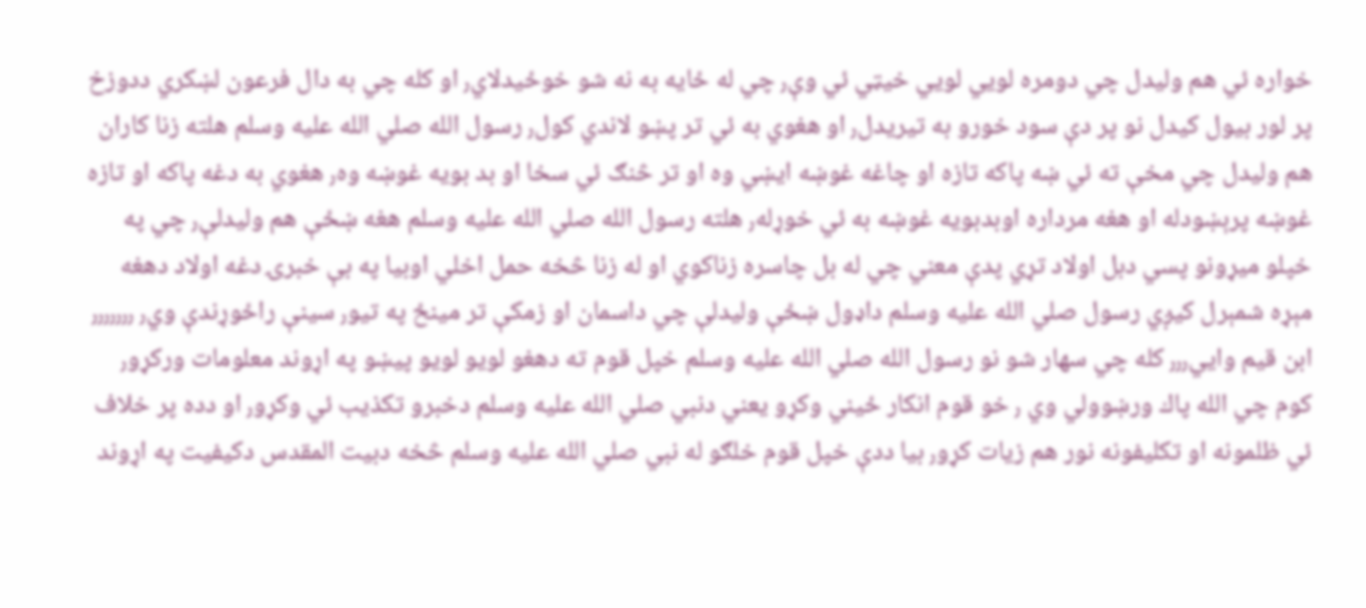خواره ئي هم وليدل چي دومره لويي لويي خيټي ئي وې٫ چي له ځايه به نه شو خوځيدلاي٫ او كله چي به دال فرعون لښكري ددوزخ پر لور بيول كيدل نو پر دې سود خورو به تيريدل٫ او هغوي به ئي تر پښو لاندي كول٫ رسول الله صلي الله عليه وسلم هلته زنا كاران هم وليدل چي مخې ته ئي ښه پاكه تازه او چاغه غوښه ايښي وه او تر څنګ ئي سخا او بد بويه غوښه وه٫ هغوي به دغه پاكه او تازه غوښه پرېښودله او هغه مرداره اوبدبويه غوښه به ئي خوړله٫ هلته رسول الله صلي الله عليه وسلم هغه ښځې هم وليدلې٫ چي په خپلو ميړونو پسي دبل اولاد تړي پدې معني چي له بل چاسره زناكوي او له زنا څخه حمل اخلي اوبيا په بې خبرۍ دغه اولاد دهغه مېړه شمېرل كيږي رسول صلي الله عليه وسلم داډول ښځې وليدلې چي داسمان او زمكې تر مينځ په تيو٫ سينې راځوړندې وي٫ ٫٫٫٫٫٫٫ ابن قيم وايي٫٫٫ كله چي سهار شو نو رسول الله صلي الله عليه وسلم خپل قوم ته دهغو لويو لويو پيښو په اړوند معلومات وركړو٫ كوم چي الله پاك ورښوولي وي ٫ خو قوم انكار ځيني وكړو يعني دنبي صلي الله عليه وسلم دخبرو تكذيب ئي وكړو٫ او دده پر خلاف ئي ظلمونه او تكليفونه نور هم زيات كړو٫ بيا ددې خپل قوم خلګو له نبي صلي الله عليه وسلم څخه دبيت المقدس دكيفيت په اړوند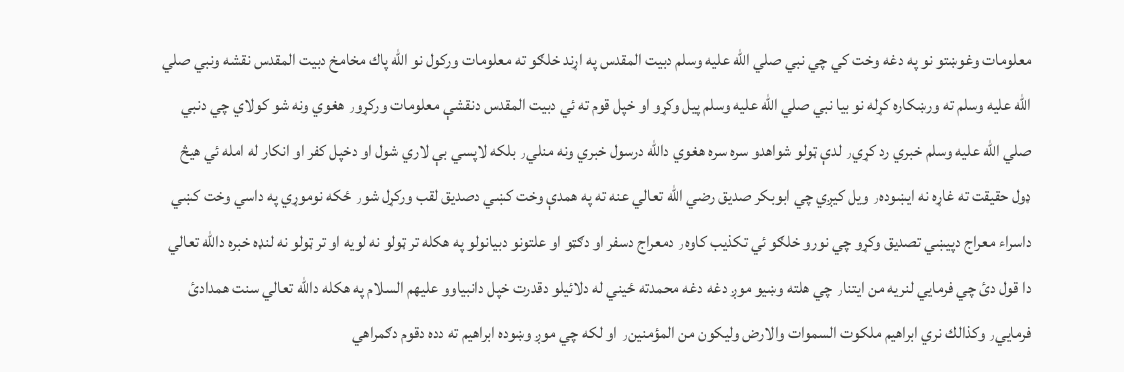معلومات وغوښتو نو په دغه وخت كي چي نبي صلي الله عليه وسلم دبيت المقدس په اړند خلګو ته معلومات وركول نو الله پاك مخامخ دبيت المقدس نقشه ونبي صلي الله عليه وسلم ته ورښكاره كړله نو بيا نبي صلي الله عليه وسلم پيل وكړو او خپل قوم ته ئي دبيت المقدس دنقشې معلومات وركړو٫ هغوي ونه شو كولاي چي دنبي صلي الله عليه وسلم خبري رد كړي٫ لدې ټولو شواهدو سره سره هغوي دالله درسول خبري ونه منلي٫ بلكه لاپسي بې لاري شول او دخپل كفر او انكار له امله ئي هيڅ ډول حقيقت ته غاړه نه ايښوده٫ ويل كيږي چي ابوبكر صديق رضي الله تعالي عنه ته په همدې وخت كښي دصديق لقب وركړل شو٫ ځكه نوموړي په داسي وخت كښي داسراء معراج دپيښي تصديق وكړو چي نورو خلګو ئي تكذيب كاوه٫ دمعراج دسفر او دګټو او علتونو دبيانولو په هكله تر ټولو نه لويه او تر ټولو نه لنډه خبره دالله تعالي دا قول دئ چي فرمايي لنريه من ايتنا٫ چي هلته وښيو موږ دغه دغه محمدته ځيني له دلائيلو دقدرت خپل دانبياوو عليهم السلام په هكله دالله تعالي سنت همدادئ فرمايي٫ وكذالك نري ابراهيم ملكوت السموات والارض وليكون من المؤمنين٫ او لكه چي موږ وښوده ابراهيم ته دده دقوم دګمراهي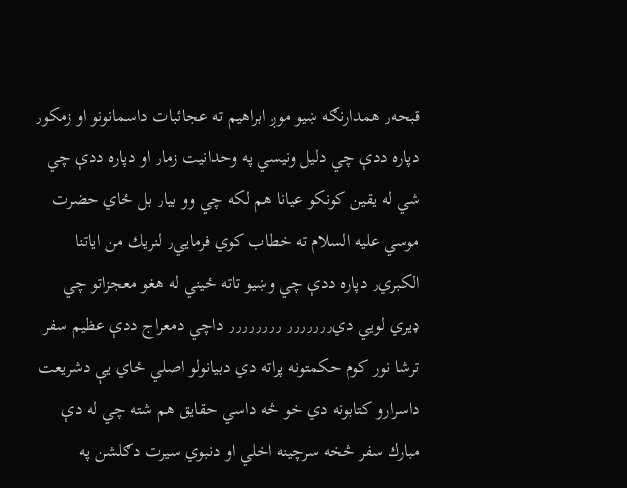قبحه٫ همدارنګه ښيو موږ ابراهيم ته عجائبات داسمانونو او زمكو٫ دپاره ددې چي دليل ونيسي په وحدانيت زما٫ او دپاره ددې چي شي له يقين كونكو عيانا هم لكه چي وو بيا٫ بل ځاي حضرت موسي عليه السلام ته خطاب كوي فرمايي٫ لنريك من اياتنا الكبري٫ دپاره ددې چي وښيو تاته ځيني له هغو معجزاتو چي ډيري لويي دي٫٫٫٫٫٫٫ ٫٫٫٫٫٫٫٫ داچي دمعراج ددې عظيم سفر ترشا نور كوم حكمتونه پراته دي دبيانولو اصلي ځاي يې دشريعت داسرارو كتابونه دي خو څه داسي حقايق هم شته چي له دې مبارك سفر څخه سرچينه اخلي او دنبوي سيرت دګلشن په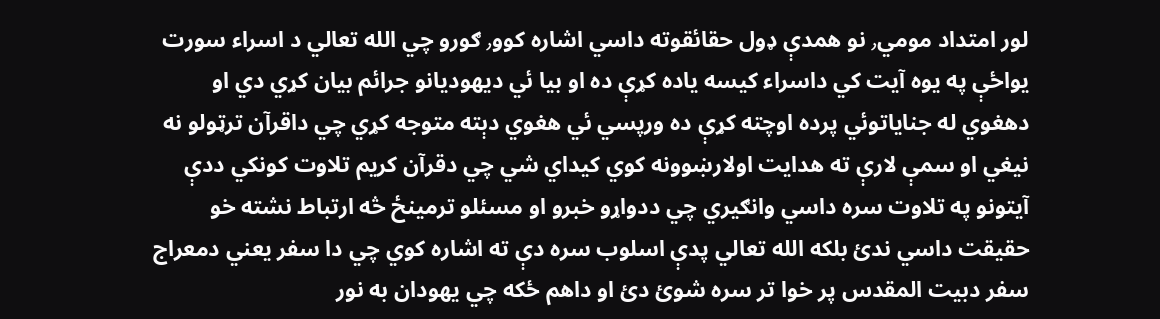لور امتداد مومي٫ نو همدې ډول حقائقوته داسي اشاره كوو٫ ګورو چي الله تعالي د اسراء سورت يواځې په يوه آيت كي داسراء كيسه ياده كړې ده او بيا ئي ديهوديانو جرائم بيان كړي دي او دهغوي له جناياتوئي پرده اوچته كړې ده ورپسي ئي هغوي دېته متوجه كړي چي داقرآن ترټولو نه نيغي او سمې لارې ته هدايت اولارښوونه كوي كيداي شي چي دقرآن كريم تلاوت كونكي ددې آيتونو په تلاوت سره داسي وانګيري چي ددواړو خبرو او مسئلو ترمينځ څه ارتباط نشته خو حقيقت داسي ندئ بلكه الله تعالي پدې اسلوب سره دې ته اشاره كوي چي دا سفر يعني دمعراج سفر دبيت المقدس پر خوا تر سره شوئ دئ او داهم ځكه چي يهودان به نور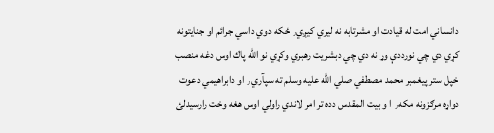دانساني امت له قيادت او مشرتابه نه ليري كيږي٫ ځكه دوي داسي جرائم او جنايتونه كړي دي چي نورددې وړ نه دي چي دبشريت رهبري وكړي نو الله پاك اوس دغه منصب خپل ستر پيغمبر محمد مصطفي صلي الله عليه وسلم ته سپآري٫ او دابراهيمي دعوت دواړه مرګزونه مكه٫ ا و بيت المقدس دده تر امر لاندي راولي اوس هغه وخت رارسيدلئ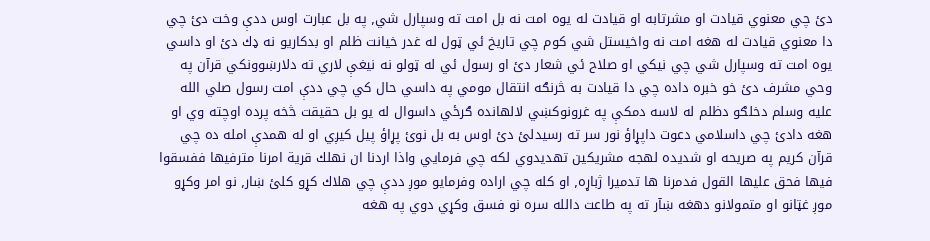دئ چي معنوي قيادت او مشرتابه او قيادت له يوه امت نه بل امت ته وسپارل شي٫ په بل عبارت اوس ددې وخت دئ چي دا معنوي قيادت له هغه امت نه واخيستل شي كوم چي تاريخ ئي ټول له غدر خيانت ظلم او بدكاريو نه ډك دئ او داسي يوه امت ته وسپارل شي چي نيكي او صلاح ئي شعار دئ او رسول ئي له ټولو نه نيغې لاري ته دلارښوونكي قرآن په وحي مشرف دئ خو خبره داده چي دا قيادت به څرنګه انتقال مومي په داسي حال كي چي ددې امت رسول صلي الله عليه وسلم دخلګو دظلم له لاسه دمكې په غرونوكښي لالهانده ګرځي داسوال له يو بل حقيقت څخه پرده اوچته وي او هغه دادئ چي داسلامي دعوت داپړاؤ نور سر ته رسيدلئ دئ اوس به بل نوئ پړاؤ پيل كيږي او له همدې امله ده چي قرآن كريم په صريحه او شديده لهجه مشريكين تهديدوي لكه چي فرمايي واذا اردنا ان نهلك قرية امرنا مترفيها ففسقوا فيها فحق عليها القول فدمرنا ها تدميرا ژباړه٫ او كله چي اراده وفرمايو موږ ددې چي هلاك كړو كلئ ښار٫ نو امر وكړو موږ غټانو او متمولانو دهغه ښآر ته په طاعت دالله سره نو فسق وكړي دوي په هغه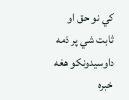كي نو حق او ثابت شي پر ذمه داوسيدونكو هغه خبره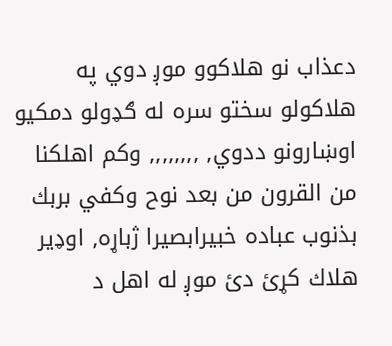دعذاب نو هلاكوو موږ دوي په هلاكولو سختو سره له ګډولو دمكيو اوښارونو ددوي٫ ٫٫٫٫٫٫٫٫ وكم اهلكنا من القرون من بعد نوح وكفي بربك بذنوب عباده خبيرابصيرا ژباړه٫ اوډير هلاك كړئ دئ موږ له اهل د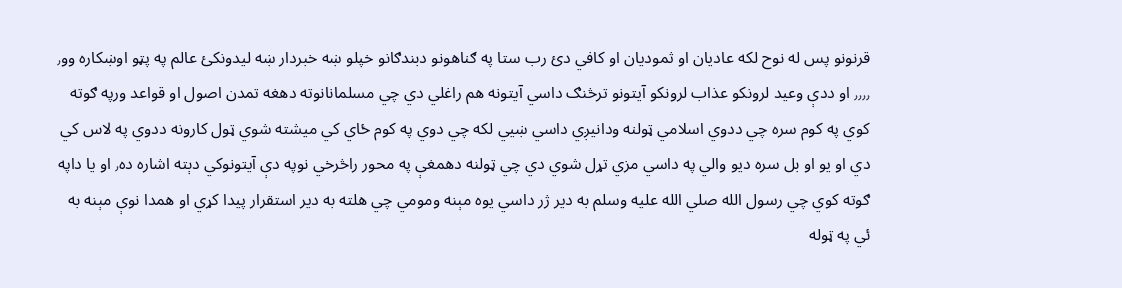قرنونو پس له نوح لكه عاديان او ثموديان او كافي دئ رب ستا په ګناهونو دبندګانو خپلو ښه خبردار ښه ليدونكئ عالم په پټو اوښكاره وو٫ ٫٫٫٫ او ددې وعيد لرونكو عذاب لرونكو آيتونو ترڅنګ داسي آيتونه هم راغلي دي چي مسلمانانوته دهغه تمدن اصول او قواعد ورپه ګوته كوي په كوم سره چي ددوي اسلامي ټولنه ودانيږي داسي ښيي لكه چي دوي په كوم ځاي كي ميشته شوي ټول كارونه ددوي په لاس كي دي او يو او بل سره ديو والي په داسي مزي تړل شوي دي چي ټولنه دهمغې په محور راڅرخي نوپه دې آيتونوكي دېته اشاره ده٫ او يا داپه ګوته كوي چي رسول الله صلي الله عليه وسلم به دير ژر داسي يوه مېنه ومومي چي هلته به دير استقرار پيدا كړي او همدا نوې مېنه به ئي په ټوله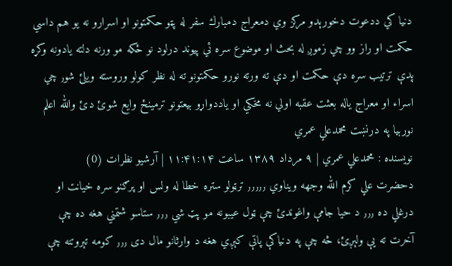دنيا كي ددعوت دخورېدو مركز وي دمعراج دمبارك سفر له پټو حكمتونو او اسرارو نه يو هم داسي حكمت او راز وو چي زموږ له بحث او موضوع سره ئي پيوند درلود نو ځكه مو ورنه دلته يادونه وكړه پدې ترتيب سره دې حكمت او دې ته ورته نورو حكمتونو ته له نظر كولو وروسته ويلئ شو٫ چي اسراء او معراج ياله بعثت عقبه اولي نه مخكي او ياددواړو بيعتونو ترمينځ وايع شوئ دئ والله اعلم نوربيا په درنښت محمدعلي عمري
نويسنده : محمدعلي عمري | ۹ مرداد ۱۳۸۹ ساعت ۱۱:۴۱:۱۴ | آرشيو نظرات (0)
دحضرت علي كرم الله وجهه ويناوي ٫٫٫٫٫ ترټولو ستره خطا له ولس او پرګنو سره خيانت او درغلي ده ٫٫٫ د حيا جامې واغوندئ چې ټول عيبونه مو پټ شي ٫٫٫ ستاسو شتمني هغه ده چې آخرت ته يې ولېږئ، څه چې په دنياكې پاتې كېږي هغه د وارثانو مال دى ٫٫٫ كومه تېروتنه چې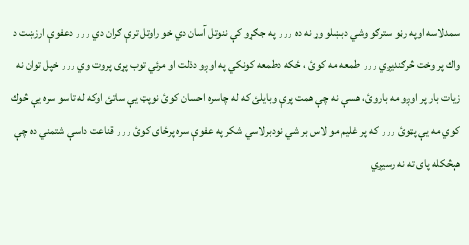سمدلاسه اوپه رڼو سترګو وشي دبښلو وړ نه ده ٫٫٫ په جګړو كې ننوتل آسان دي خو راوتل ترې ګران دي ٫٫٫ دعفوې ارزښت د واك پر وخت څرګنديږي ٫٫٫ طمعه مه كوئ ، ځكه دطمعه كونكي په اوږو دذلت او مرئي توب پړى پروت وي ٫٫٫ خپل توان نه زيات بار پر اوږو مه باروئ، هسې نه چې همت پرې وبايلئ كه له چاسره احسان كوئ نوپټ يې ساتئ اوكه له تاسو سره يې څوك كوي مه يې پټوئ ٫٫٫ كه پر غليم مو لاس بر شي نودبرلاسي شكر په عفوې سره پرځاى كوئ ٫٫٫ قناعت داسې شتمني ده چې هېڅكله پاى ته نه رسيږي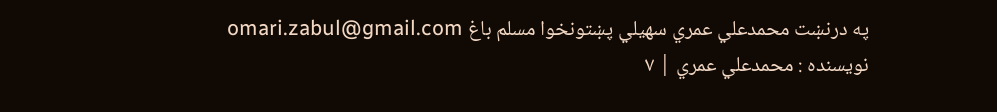په درنښت محمدعلي عمري سهيلي پښتونخوا مسلم باغ omari.zabul@gmail.com
نويسنده : محمدعلي عمري | ۷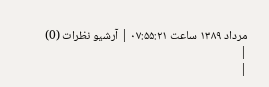مرداد ۱۳۸۹ ساعت ۰۷:۵۵:۲۱ | آرشيو نظرات (0)
|
|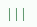|||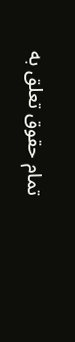تمام حقوق تعلق به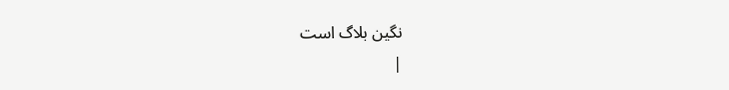نگین بلاگ است
|